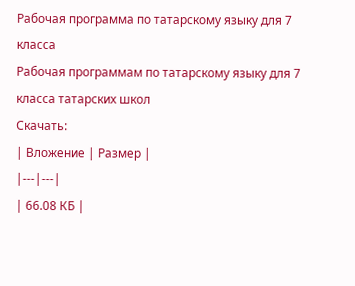Рабочая программа по татарскому языку для 7 класса
Рабочая программам по татарскому языку для 7 класса татарских школ
Скачать:
| Вложение | Размер |
|---|---|
| 66.08 КБ |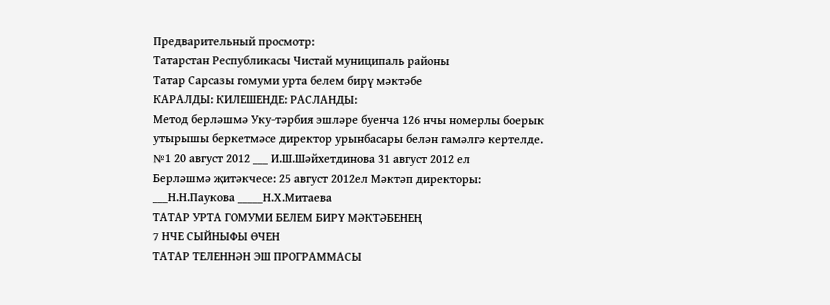Предварительный просмотр:
Татарстан Республикасы Чистай муниципаль районы
Татар Сарсазы гомуми урта белем бирү мәктәбе
КАРАЛДЫ: КИЛЕШЕНДЕ: РАСЛАНДЫ:
Метод берләшмә Уку-тәрбия эшләре буенча 126 нчы номерлы боерык
утырышы беркетмәсе директор урынбасары белән гамәлгә кертелде.
№1 20 август 2012 ___ И.Ш.Шәйхетдинова 31 август 2012 ел
Берләшмә җитәкчесе: 25 август 2012ел Мәктәп директоры:
___Н.Н.Паукова _____Н.Х.Митаева
ТАТАР УРТА ГОМУМИ БЕЛЕМ БИРҮ МӘКТӘБЕНЕҢ
7 НЧЕ СЫЙНЫФЫ ӨЧЕН
ТАТАР ТЕЛЕННӘН ЭШ ПРОГРАММАСЫ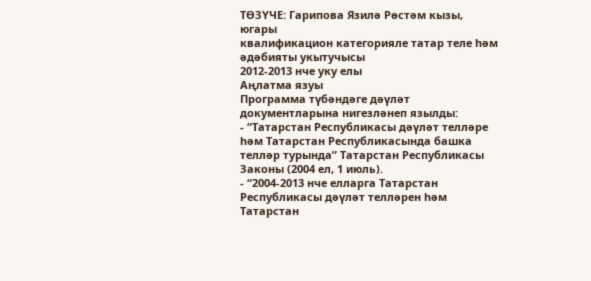ТӨЗҮЧЕ: Гарипова Язилә Рөстәм кызы, югары
квалификацион категорияле татар теле һәм
әдәбияты укытучысы
2012-2013 нче уку елы
Аңлатма язуы
Программа түбәндәге дәүләт документларына нигезләнеп язылды:
- “Татарстан Республикасы дәүләт телләре һәм Татарстан Республикасында башка телләр турында” Татарстан Республикасы Законы (2004 ел, 1 июль).
- “2004-2013 нче елларга Татарстан Республикасы дәүләт телләрен һәм Татарстан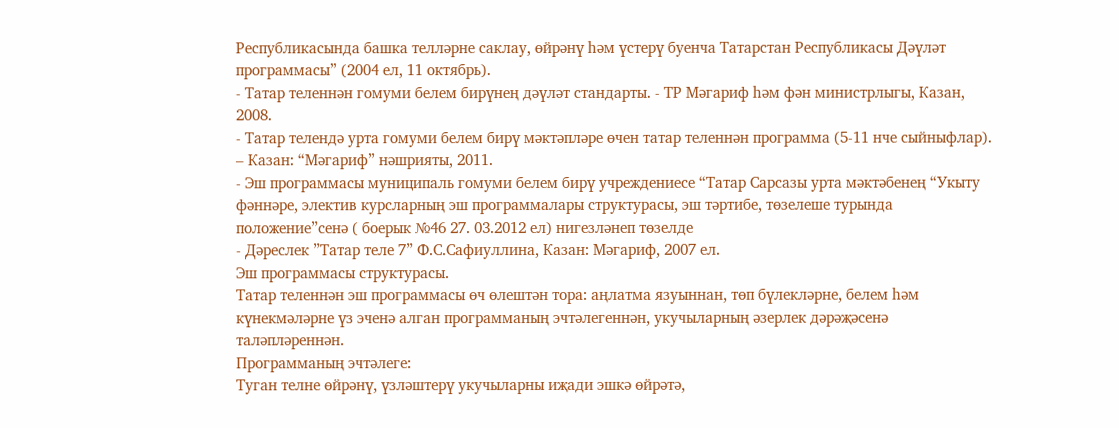Республикасында башка телләрне саклау, өйрәнү һәм үстерү буенча Татарстан Республикасы Дәүләт программасы” (2004 ел, 11 октябрь).
- Татар теленнән гомуми белем бирүнең дәүләт стандарты. - ТР Мәгариф һәм фән министрлыгы, Казан, 2008.
- Татар телендә урта гомуми белем бирү мәктәпләре өчен татар теленнән программа (5-11 нче сыйныфлар). – Казан: “Мәгариф” нәшрияты, 2011.
- Эш программасы муниципаль гомуми белем бирү учреждениесе “Татар Сарсазы урта мәктәбенең “Укыту фәннәре, электив курсларның эш программалары структурасы, эш тәртибе, төзелеше турында положение”сенә ( боерык №46 27. 03.2012 ел) нигезләнеп төзелде
- Дәреслек ”Татар теле 7” Ф.С.Сафиуллина, Казан: Мәгариф, 2007 ел.
Эш программасы структурасы.
Татар теленнән эш программасы өч өлештән тора: аңлатма язуыннан, төп бүлекләрне, белем һәм күнекмәләрне үз эченә алган программаның эчтәлегеннән, укучыларның әзерлек дәрәҗәсенә таләпләреннән.
Программаның эчтәлеге:
Туган телне өйрәнү, үзләштерү укучыларны иҗади эшкә өйрәтә,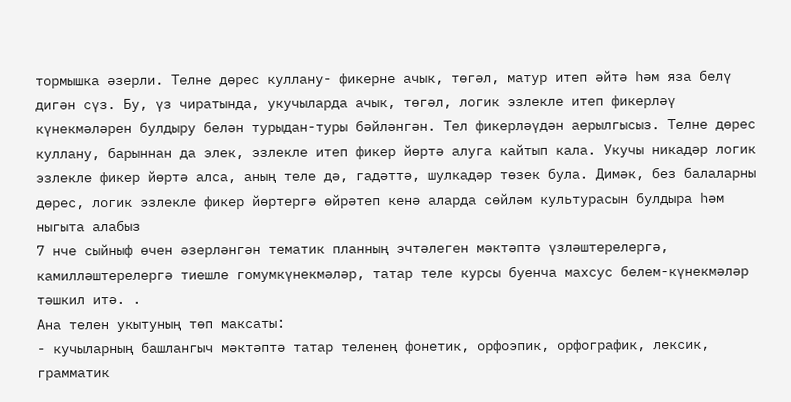тормышка әзерли. Телне дөрес куллану- фикерне ачык, төгәл, матур итеп әйтә һәм яза белү дигән сүз. Бу, үз чиратында, укучыларда ачык, төгәл, логик эзлекле итеп фикерләү күнекмәләрен булдыру белән турыдан-туры бәйләнгән. Тел фикерләүдән аерылгысыз. Телне дөрес куллану, барыннан да элек, эзлекле итеп фикер йөртә алуга кайтып кала. Укучы никадәр логик эзлекле фикер йөртә алса, аның теле дә, гадәттә, шулкадәр төзек була. Димәк, без балаларны дөрес, логик эзлекле фикер йөртергә өйрәтеп кенә аларда сөйләм культурасын булдыра һәм ныгыта алабыз
7 нче сыйныф өчен әзерләнгән тематик планның эчтәлеген мәктәптә үзләштерелергә, камилләштерелергә тиешле гомумкүнекмәләр, татар теле курсы буенча махсус белем-күнекмәләр тәшкил итә. .
Ана телен укытуның төп максаты:
- кучыларның башлангыч мәктәптә татар теленең фонетик, орфоэпик, орфографик, лексик, грамматик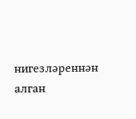нигезләреннән алган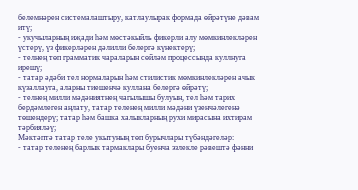белемнәрен системалаштыру, катлаулырак формада өйрәтүне дәвам итү;
- укучыларның иҗади һәм мөстәкыйль фикерли алу мөмкинлекләрен үстерү, үз фикерләрен дәлилли белергә күнектерү;
- телнең төп грамматик чараларын сөйләм процессында куллнуга ирешү;
- татар әдәби тел нормаларын һәм стилистик мөмкинлекләрен ачык күзаллауга, аларны тиешенчә куллана белергә өйрәтү;
- телнең милли мәдәниятнең чагылышы булуын, тел һәм тарих бердәмлеген аңлату, татар теленең милли мәдәни үзенчәлегенә төшендерү; татар һәм башка халыкларның рухи мирасына ихтирам тәрбияләү;
Мәктәптә татар теле укытуның төп бурычлары түбәндәгеләр:
- татар теленең барлык тармаклары буенча эзлекле рәвештә фәнни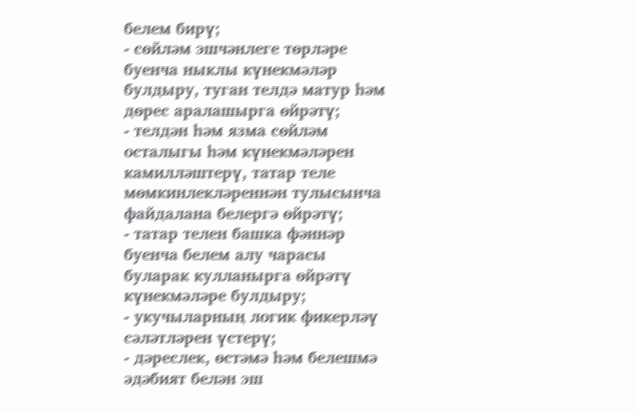белем бирү;
- сөйләм эшчәнлеге төрләре буенча ныклы күнекмәләр булдыру, туган телдә матур һәм дөрес аралашырга өйрәтү;
- телдән һәм язма сөйләм осталыгы һәм күнекмәләрен камилләштерү, татар теле мөмкинлекләреннән тулысынча файдалана белергә өйрәтү;
- татар телен башка фәннәр буенча белем алу чарасы буларак кулланырга өйрәтү күнекмәләре булдыру;
- укучыларның логик фикерләү сәләтләрен үстерү;
- дәреслек, өстәмә һәм белешмә әдәбият белән эш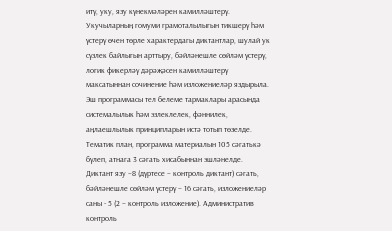итү, уку, язу күнекмәләрен камилләштерү.
Укучыларның гомуми грамоталылыгын тикшерү һәм үстерү өчен төрле характердагы диктантлар, шулай ук сүзлек байлыгын арттыру, бәйләнешле сөйләм үстерү, логик фикерләү дәрәҗәсен камилләштерү максатыннан сочинение һәм изложениеләр яздырыла.
Эш программасы тел белеме тармаклары арасында системалылык һәм эзлеклелек, фәннилек, аңлаешлылык принципларын истә тотып төзелде.
Тематик план, программа материалын 105 сәгатькә бүлеп, атнага 3 сәгать хисабыннан эшләнелде. Диктант язу –8 (дүртесе – контроль диктант) сәгать, бәйләнешле сөйләм үстерү – 16 сәгать, изложениеләр саны - 5 (2 – контроль изложение). Административ контроль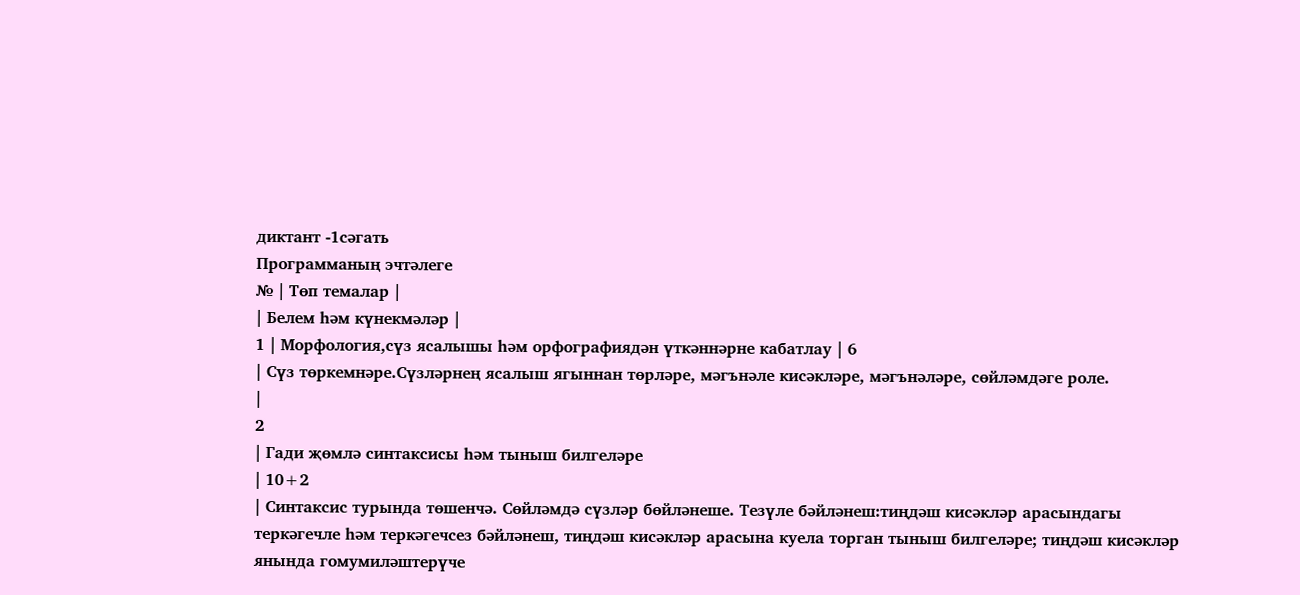диктант -1сәгать
Программаның эчтәлеге
№ | Төп темалар |
| Белем һәм күнекмәләр |
1 | Морфология,сүз ясалышы һәм орфографиядән үткәннәрне кабатлау | 6
| Сүз төркемнәре.Сүзләрнең ясалыш ягыннан төрләре, мәгънәле кисәкләре, мәгънәләре, сөйләмдәге роле.
|
2
| Гади җөмлә синтаксисы һәм тыныш билгеләре
| 10+2
| Синтаксис турында төшенчә. Сөйләмдә сүзләр бөйләнеше. Тезүле бәйләнеш:тиңдәш кисәкләр арасындагы теркәгечле һәм теркәгечсез бәйләнеш, тиңдәш кисәкләр арасына куела торган тыныш билгеләре; тиңдәш кисәкләр янында гомумиләштерүче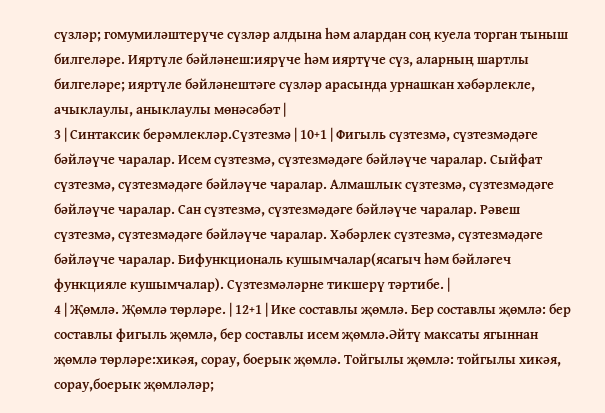сүзләр; гомумиләштерүче сүзләр алдына һәм алардан соң куела торган тыныш билгеләре. Ияртүле бәйләнеш:иярүче һәм ияртүче сүз, аларның шартлы билгеләре; ияртүле бәйләнештәге сүзләр арасында урнашкан хәбәрлекле, ачыклаулы, аныклаулы мөнәсәбәт |
3 | Синтаксик берәмлекләр.Сүзтезмә | 10+1 | Фигыль сүзтезмә, сүзтезмәдәге бәйләүче чаралар. Исем сүзтезмә, сүзтезмәдәге бәйләүче чаралар. Сыйфат сүзтезмә, сүзтезмәдәге бәйләүче чаралар. Алмашлык сүзтезмә, сүзтезмәдәге бәйләүче чаралар. Сан сүзтезмә, сүзтезмәдәге бәйләүче чаралар. Рәвеш сүзтезмә, сүзтезмәдәге бәйләүче чаралар. Хәбәрлек сүзтезмә, сүзтезмәдәге бәйләүче чаралар. Бифункциональ кушымчалар(ясагыч һәм бәйләгеч функцияле кушымчалар). Сүзтезмәләрне тикшерү тәртибе. |
4 | Җөмлә. Җөмлә төрләре. | 12+1 | Ике составлы җөмлә. Бер составлы җөмлә: бер составлы фигыль җөмлә, бер составлы исем җөмлә.Әйтү максаты ягыннан җөмлә төрләре:хикәя, сорау, боерык җөмлә. Тойгылы җөмлә: тойгылы хикәя, сорау,боерык җөмләләр;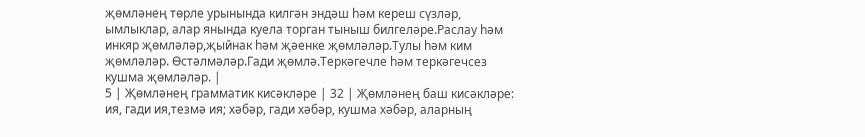җөмләнең төрле урынында килгән эндәш һәм кереш сүзләр, ымлыклар, алар янында куела торган тыныш билгеләре.Раслау һәм инкяр җөмләләр,җыйнак һәм җәенке җөмләләр.Тулы һәм ким җөмләләр. Өстәлмәләр.Гади җөмлә.Теркәгечле һәм теркәгечсез кушма җөмләләр. |
5 | Җөмләнең грамматик кисәкләре | 32 | Җөмләнең баш кисәкләре: ия, гади ия,тезмә ия; хәбәр, гади хәбәр, кушма хәбәр, аларның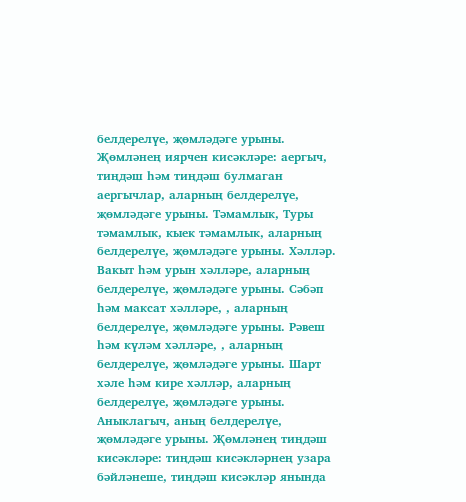белдерелүе, җөмләдәге урыны. Җөмләнең иярчен кисәкләре: аергыч, тиңдәш һәм тиңдәш булмаган аергычлар, аларның белдерелүе, җөмләдәге урыны. Тәмамлык, Туры тәмамлык, кыек тәмамлык, аларның белдерелүе, җөмләдәге урыны. Хәлләр. Вакыт һәм урын хәлләре, аларның белдерелүе, җөмләдәге урыны. Сәбәп һәм максат хәлләре, , аларның белдерелүе, җөмләдәге урыны. Рәвеш һәм күләм хәлләре, , аларның белдерелүе, җөмләдәге урыны. Шарт хәле һәм кире хәлләр, аларның белдерелүе, җөмләдәге урыны. Аныклагыч, аның белдерелүе, җөмләдәге урыны. Җөмләнең тиңдәш кисәкләре: тиңдәш кисәкләрнең узара бәйләнеше, тиңдәш кисәкләр янында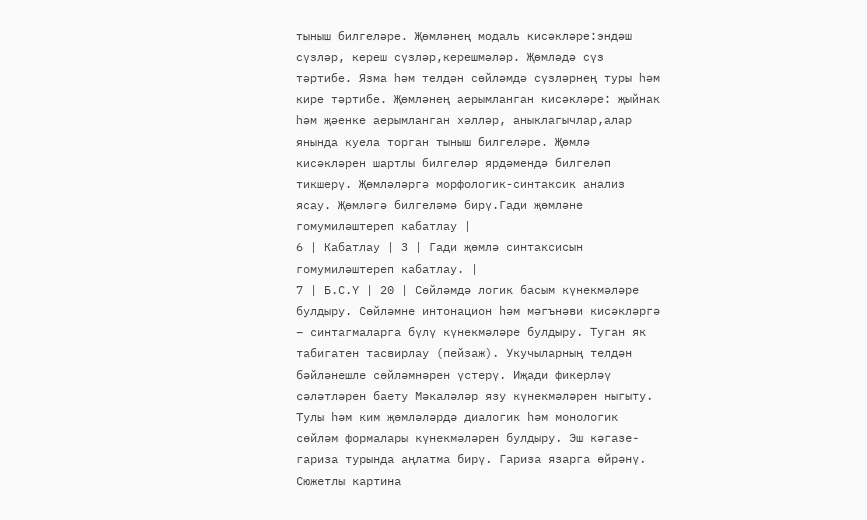тыныш билгеләре. Җөмләнең модаль кисәкләре:эндәш сүзләр, кереш сүзләр,керешмәләр. Җөмләдә сүз тәртибе. Язма һәм телдән сөйләмдә сүзләрнең туры һәм кире тәртибе. Җөмләнең аерымланган кисәкләре: җыйнак һәм җәенке аерымланган хәлләр, аныклагычлар,алар янында куела торган тыныш билгеләре. Җөмлә кисәкләрен шартлы билгеләр ярдәмендә билгеләп тикшерү. Җөмләләргә морфологик-синтаксик анализ ясау. Җөмләгә билгеләмә бирү.Гади җөмләне гомумиләштереп кабатлау |
6 | Кабатлау | 3 | Гади җөмлә синтаксисын гомумиләштереп кабатлау. |
7 | Б.С.Ү | 20 | Сөйләмдә логик басым күнекмәләре булдыру. Сөйләмне интонацион һәм мәгънәви кисәкләргә – синтагмаларга бүлү күнекмәләре булдыру. Туган як табигатен тасвирлау (пейзаж). Укучыларның телдән бәйләнешле сөйләмнәрен үстерү. Иҗади фикерләү сәләтләрен баету Мәкаләләр язу күнекмәләрен ныгыту. Тулы һәм ким җөмләләрдә диалогик һәм монологик сөйләм формалары күнекмәләрен булдыру. Эш кәгазе-гариза турында аңлатма бирү. Гариза язарга өйрәнү. Сюжетлы картина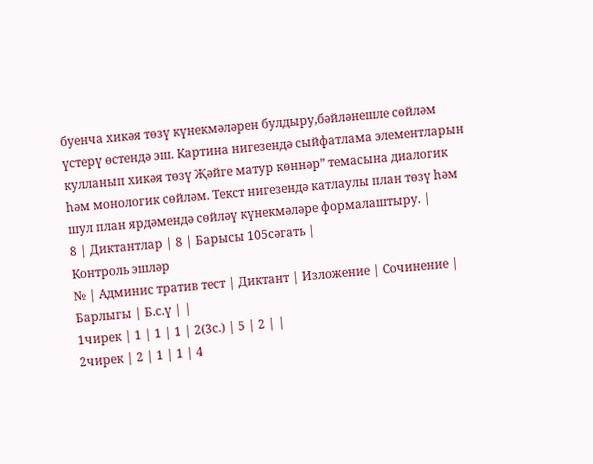буенча хикәя төзү күнекмәләрен булдыру,бәйләнешле сөйләм үстерү өстендә эш. Картина нигезендә сыйфатлама элементларын кулланып хикәя төзү Җәйге матур көннәр” темасына диалогик һәм монологик сөйләм. Текст нигезендә катлаулы план төзү һәм шул план ярдәмендә сөйләү күнекмәләре формалаштыру. |
8 | Диктантлар | 8 | Барысы 105сәгать |
Контроль эшләр
№ | Админис тратив тест | Диктант | Изложение | Сочинение | Барлыгы | Б.с.ү | |
1чирек | 1 | 1 | 1 | 2(3с.) | 5 | 2 | |
2чирек | 2 | 1 | 1 | 4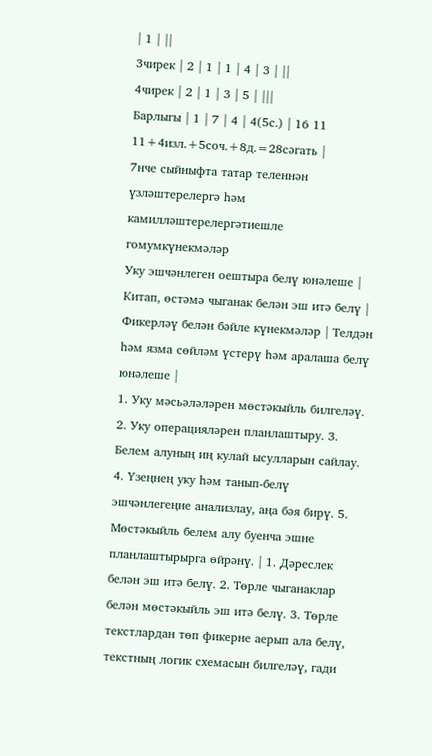| 1 | ||
3чирек | 2 | 1 | 1 | 4 | 3 | ||
4чирек | 2 | 1 | 3 | 5 | |||
Барлыгы | 1 | 7 | 4 | 4(5с.) | 16 11 11+4изл.+5соч.+8д.=28сәгать |
7нче сыйныфта татар теленнән үзләштерелергә һәм камилләштерелергәтиешле гомумкүнекмәләр
Уку эшчәнлеген оештыра белү юнәлеше | Китап, өстәмә чыганак белән эш итә белү | Фикерләү белән бәйле күнекмәләр | Телдән һәм язма сөйләм үстерү һәм аралаша белү юнәлеше |
1. Уку мәсьәләләрен мөстәкыйль билгеләү. 2. Уку операцияләрен планлаштыру. 3. Белем алуның иң кулай ысулларын сайлау. 4. Үзеңнең уку һәм танып-белү эшчәнлегеңне анализлау, аңа бәя бирү. 5. Мөстәкыйль белем алу буенча эшне планлаштырырга өйрәнү. | 1. Дәреслек белән эш итә белү. 2. Төрле чыганаклар белән мөстәкыйль эш итә белү. 3. Төрле текстлардан төп фикерне аерып ала белү, текстның логик схемасын билгеләү, гади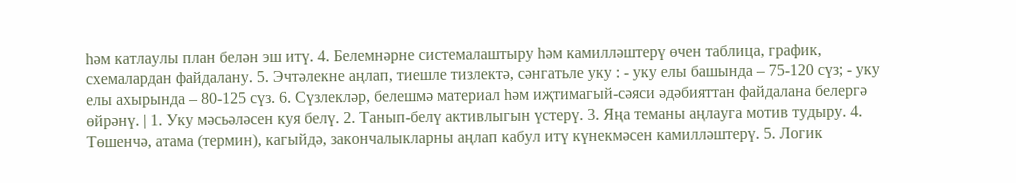һәм катлаулы план белән эш итү. 4. Белемнәрне системалаштыру һәм камилләштерү өчен таблица, график, схемалардан файдалану. 5. Эчтәлекне аңлап, тиешле тизлектә, сәнгатьле уку : - уку елы башында – 75-120 сүз; - уку елы ахырында – 80-125 сүз. 6. Сүзлекләр, белешмә материал һәм иҗтимагый-сәяси әдәбияттан файдалана белергә өйрәнү. | 1. Уку мәсьәләсен куя белү. 2. Танып-белү активлыгын үстерү. 3. Яңа теманы аңлауга мотив тудыру. 4. Төшенчә, атама (термин), кагыйдә, закончалыкларны аңлап кабул итү күнекмәсен камилләштерү. 5. Логик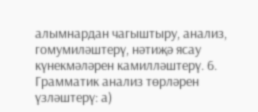алымнардан чагыштыру, анализ, гомумиләштерү, нәтиҗә ясау күнекмәләрен камилләштерү. 6. Грамматик анализ төрләрен үзләштерү: а)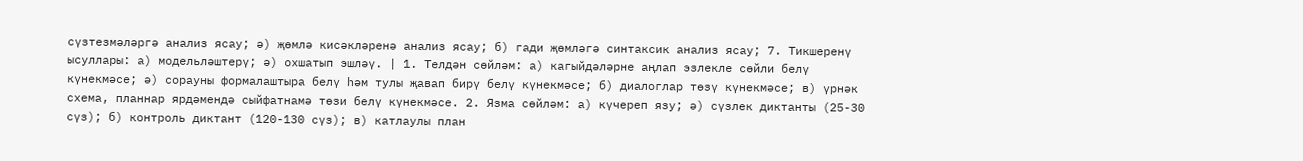сүзтезмәләргә анализ ясау; ә) җөмлә кисәкләренә анализ ясау; б) гади җөмләгә синтаксик анализ ясау; 7. Тикшеренү ысуллары: а) модельләштерү; ә) охшатып эшләү. | 1. Телдән сөйләм: а) кагыйдәләрне аңлап эзлекле сөйли белү күнекмәсе; ә) сорауны формалаштыра белү һәм тулы җавап бирү белү күнекмәсе; б) диалоглар төзү күнекмәсе; в) үрнәк схема, планнар ярдәмендә сыйфатнамә төзи белү күнекмәсе. 2. Язма сөйләм: а) күчереп язу; ә) сүзлек диктанты (25-30 сүз); б) контроль диктант (120-130 сүз); в) катлаулы план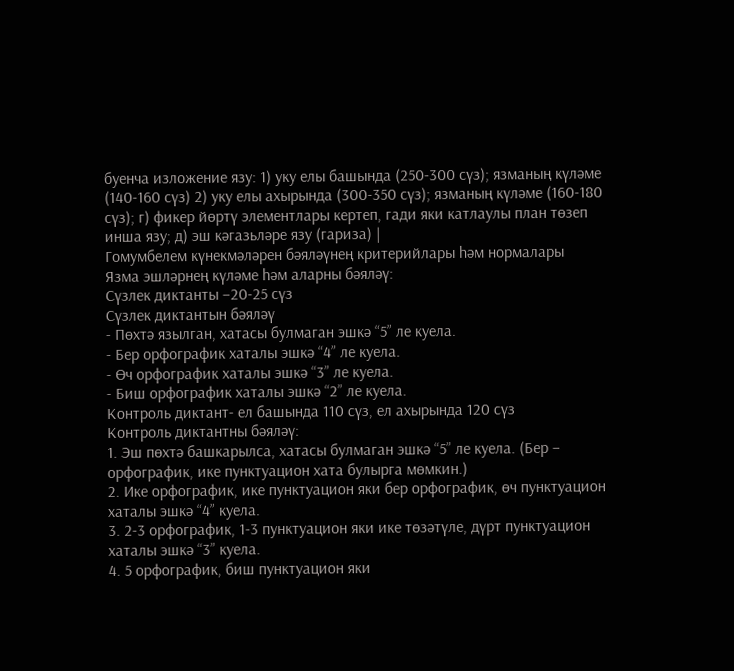буенча изложение язу: 1) уку елы башында (250-300 сүз); язманың күләме (140-160 сүз) 2) уку елы ахырында (300-350 сүз); язманың күләме (160-180 сүз); г) фикер йөртү элементлары кертеп, гади яки катлаулы план төзеп инша язу; д) эш кәгазьләре язу (гариза) |
Гомумбелем күнекмәләрен бәяләүнең критерийлары һәм нормалары
Язма эшләрнең күләме һәм аларны бәяләү:
Сүзлек диктанты –20-25 сүз
Сүзлек диктантын бәяләү
- Пөхтә язылган, хатасы булмаган эшкә “5” ле куела.
- Бер орфографик хаталы эшкә “4” ле куела.
- Өч орфографик хаталы эшкә “3” ле куела.
- Биш орфографик хаталы эшкә “2” ле куела.
Контроль диктант- ел башында 110 сүз, ел ахырында 120 сүз
Контроль диктантны бәяләү:
1. Эш пөхтә башкарылса, хатасы булмаган эшкә “5” ле куела. (Бер – орфографик, ике пунктуацион хата булырга мөмкин.)
2. Ике орфографик, ике пунктуацион яки бер орфографик, өч пунктуацион хаталы эшкә “4” куела.
3. 2-3 орфографик, 1-3 пунктуацион яки ике төзәтүле, дүрт пунктуацион хаталы эшкә “3” куела.
4. 5 орфографик, биш пунктуацион яки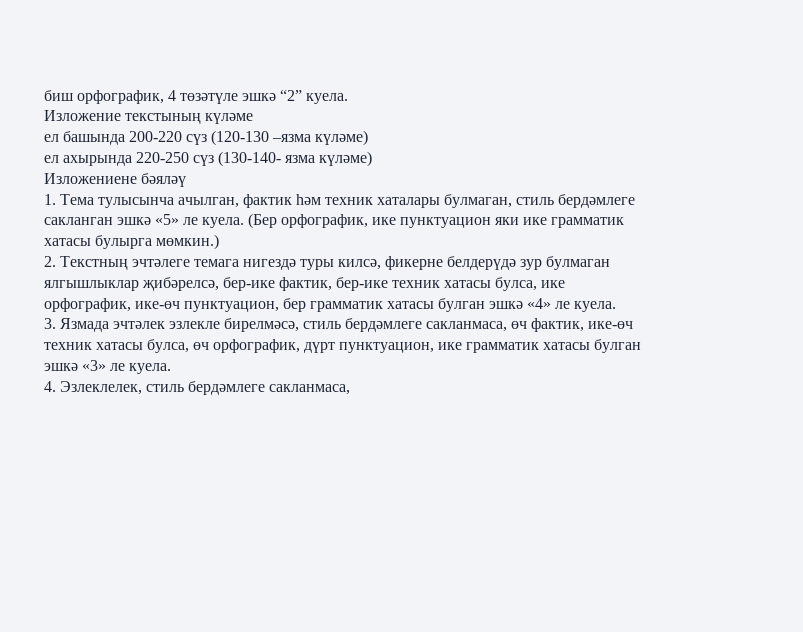биш орфографик, 4 төзәтүле эшкә “2” куела.
Изложение текстының күләме
ел башында 200-220 сүз (120-130 –язма күләме)
ел ахырында 220-250 сүз (130-140- язма күләме)
Изложениене бәяләү
1. Тема тулысынча ачылган, фактик һәм техник хаталары булмаган, стиль бердәмлеге сакланган эшкә «5» ле куела. (Бер орфографик, ике пунктуацион яки ике грамматик хатасы булырга мөмкин.)
2. Текстның эчтәлеге темага нигездә туры килсә, фикерне белдерүдә зур булмаган ялгышлыклар җибәрелсә, бер-ике фактик, бер-ике техник хатасы булса, ике орфографик, ике-өч пунктуацион, бер грамматик хатасы булган эшкә «4» ле куела.
3. Язмада эчтәлек эзлекле бирелмәсә, стиль бердәмлеге сакланмаса, өч фактик, ике-өч техник хатасы булса, өч орфографик, дүрт пунктуацион, ике грамматик хатасы булган эшкә «3» ле куела.
4. Эзлеклелек, стиль бердәмлеге сакланмаса,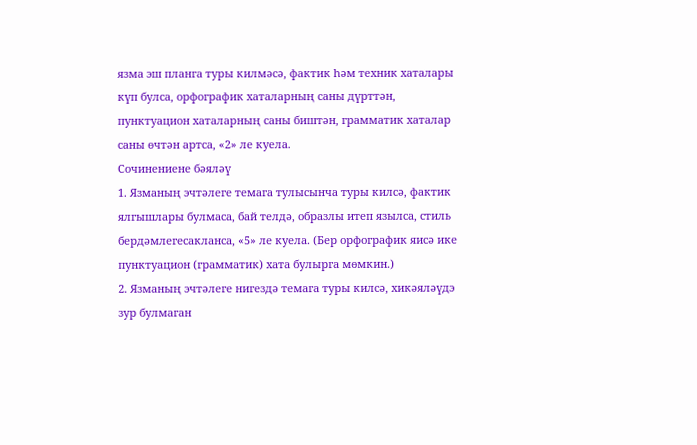язма эш планга туры килмәсә, фактик һәм техник хаталары күп булса, орфографик хаталарның саны дүрттән, пунктуацион хаталарның саны биштән, грамматик хаталар саны өчтән артса, «2» ле куела.
Сочинениене бәяләү
1. Язманың эчтәлеге темага тулысынча туры килсә, фактик ялгышлары булмаса, бай телдә, образлы итеп язылса, стиль бердәмлегесакланса, «5» ле куела. (Бер орфографик яисә ике пунктуацион (грамматик) хата булырга мөмкин.)
2. Язманың эчтәлеге нигездә темага туры килсә, хикәяләүдэ зур булмаган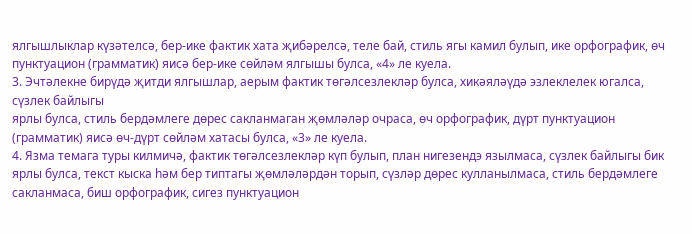ялгышлыклар күзәтелсә, бер-ике фактик хата җибәрелсә, теле бай, стиль ягы камил булып, ике орфографик, өч пунктуацион (грамматик) яисә бер-ике сөйләм ялгышы булса, «4» ле куела.
3. Эчтәлекне бирүдә җитди ялгышлар, аерым фактик төгәлсезлекләр булса, хикәяләүдә эзлеклелек югалса, сүзлек байлыгы
ярлы булса, стиль бердәмлеге дөрес сакланмаган җөмләләр очраса, өч орфографик, дүрт пунктуацион (грамматик) яисә өч-дүрт сөйләм хатасы булса, «3» ле куела.
4. Язма темага туры килмичә, фактик төгәлсезлекләр күп булып, план нигезендэ язылмаса, сүзлек байлыгы бик ярлы булса, текст кыска һәм бер типтагы җөмләләрдән торып, сүзләр дөрес кулланылмаса, стиль бердәмлеге сакланмаса, биш орфографик, сигез пунктуацион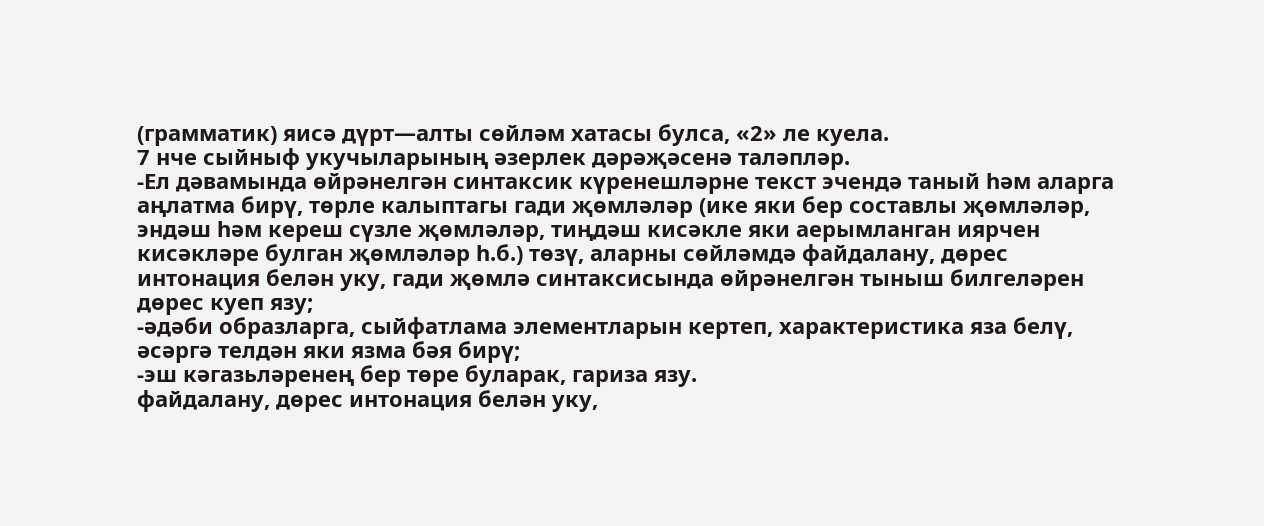(грамматик) яисә дүрт—алты сөйләм хатасы булса, «2» ле куела.
7 нче сыйныф укучыларының әзерлек дәрәҗәсенә таләпләр.
-Ел дәвамында өйрәнелгән синтаксик күренешләрне текст эчендә таный һәм аларга аңлатма бирү, төрле калыптагы гади җөмләләр (ике яки бер составлы җөмләләр, эндәш һәм кереш сүзле җөмләләр, тиңдәш кисәкле яки аерымланган иярчен кисәкләре булган җөмләләр һ.б.) төзү, аларны сөйләмдә файдалану, дөрес интонация белән уку, гади җөмлә синтаксисында өйрәнелгән тыныш билгеләрен дөрес куеп язу;
-әдәби образларга, сыйфатлама элементларын кертеп, характеристика яза белү, әсәргә телдән яки язма бәя бирү;
-эш кәгазьләренең бер төре буларак, гариза язу.
файдалану, дөрес интонация белән уку,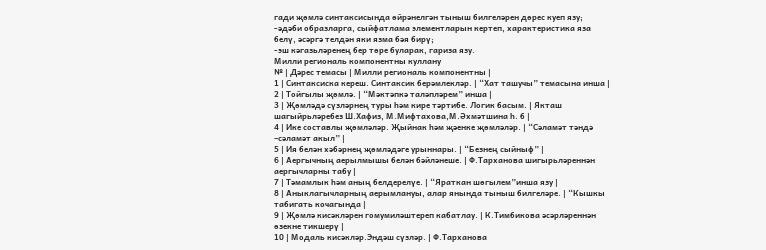гади җөмлә синтаксисында өйрәнелгән тыныш билгеләрен дөрес куеп язу;
-әдәби образларга, сыйфатлама элементларын кертеп, характеристика яза белү, әсәргә телдән яки язма бәя бирү;
-эш кәгазьләренең бер төре буларак, гариза язу.
Милли региональ компонентны куллану
№ | Дәрес темасы | Милли региональ компонентны |
1 | Синтаксиска кереш. Синтаксик берәмлекләр. | “Хат ташучы” темасына инша |
2 | Тойгылы җөмлә. | “Мәктәпкә таләпләрем” инша |
3 | Җөмләдә сүзләрнең туры һәм кире тәртибе. Логик басым. | Якташ шагыйрьләребез Ш.Хафиз, М.Мифтахова,М.Әхмәтшина һ. б |
4 | Ике составлы җөмләләр. Җыйнак һәм җәенке җөмләләр. | “Сәламәт тәндә –сәламәт акыл” |
5 | Ия белән хәбәрнең җөмләдәге урыннары. | “Безнең сыйныф” |
6 | Аергычның аерылмышы белән бәйләнеше. | Ф.Тарханова шигырьләреннән аергычларны табу |
7 | Тәмамлык һәм аның белдерелүе. | “Яраткан шөгылем”инша язу |
8 | Аныклагычларның аерымлануы, алар янында тыныш билгеләре. | “Кышкы табигать кочагында |
9 | Җөмлә кисәкләрен гомумиләштереп кабатлау. | К.Тимбикова әсәрләреннән өзекне тикшерү |
10 | Модаль кисәкләр.Эндәш сүзләр. | Ф.Тарханова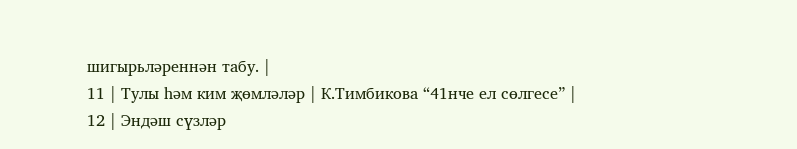шигырьләреннән табу. |
11 | Тулы һәм ким җөмләләр | К.Тимбикова “41нче ел сөлгесе” |
12 | Эндәш сүзләр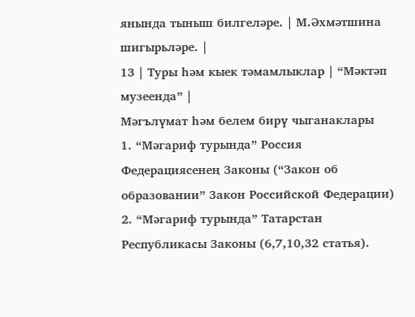янында тыныш билгеләре. | М.Әхмәтшина шигырьләре. |
13 | Туры һәм кыек тәмамлыклар | “Мәктәп музеенда” |
Мәгълүмат һәм белем бирү чыганаклары
1. “Мәгариф турында” Россия Федерациясенең Законы (“Закон об образовании” Закон Российской Федерации)
2. “Мәгариф турында” Татарстан Республикасы Законы (6,7,10,32 статья).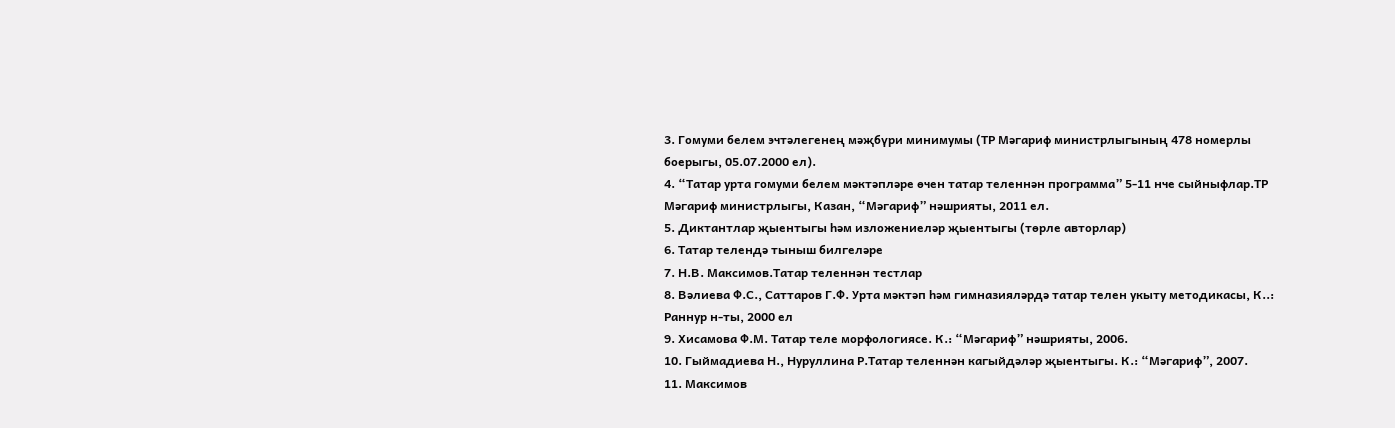3. Гомуми белем эчтәлегенең мәҗбүри минимумы (ТР Мәгариф министрлыгының 478 номерлы боерыгы, 05.07.2000 ел).
4. “Татар урта гомуми белем мәктәпләре өчен татар теленнән программа” 5-11 нче сыйныфлар.ТР Мәгариф министрлыгы, Казан, “Мәгариф” нәшрияты, 2011 ел.
5. Диктантлар җыентыгы һәм изложениеләр җыентыгы (төрле авторлар)
6. Татар телендә тыныш билгеләре
7. Н.В. Максимов.Татар теленнән тестлар
8. Вәлиева Ф.С., Саттаров Г.Ф. Урта мәктәп һәм гимназияләрдә татар телен укыту методикасы, К..: Раннур н-ты, 2000 ел
9. Хисамова Ф.М. Татар теле морфологиясе. К.: “Мәгариф” нәшрияты, 2006.
10. Гыймадиева Н., Нуруллина Р.Татар теленнән кагыйдәләр җыентыгы. К.: “Мәгариф”, 2007.
11. Максимов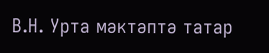В.Н. Урта мәктәптә татар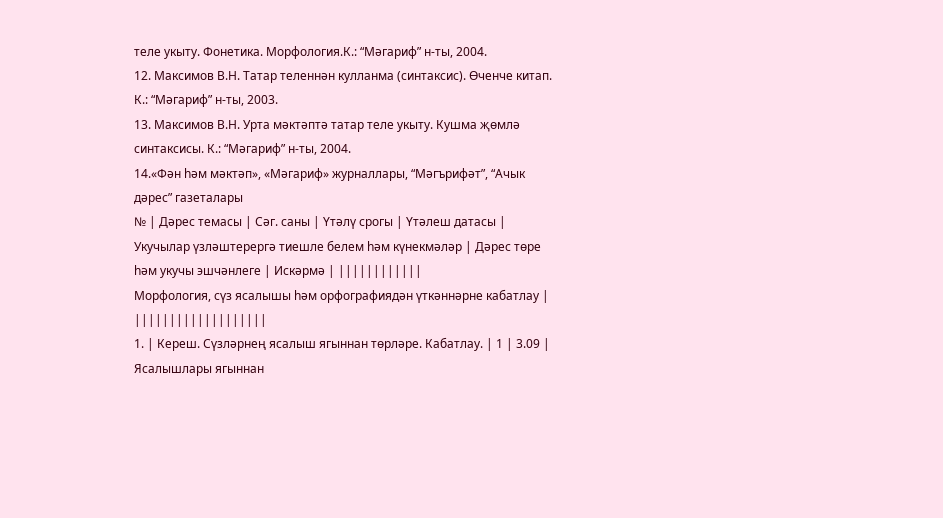теле укыту. Фонетика. Морфология.К.: “Мәгариф” н-ты, 2004.
12. Максимов В.Н. Татар теленнән кулланма (синтаксис). Өченче китап. К.: “Мәгариф” н-ты, 2003.
13. Максимов В.Н. Урта мәктәптә татар теле укыту. Кушма җөмлә синтаксисы. К.: “Мәгариф” н-ты, 2004.
14.«Фән һәм мәктәп», «Мәгариф» журналлары, “Мәгърифәт”, “Ачык дәрес” газеталары
№ | Дәрес темасы | Сәг. саны | Үтәлү срогы | Үтәлеш датасы | Укучылар үзләштерергә тиешле белем һәм күнекмәләр | Дәрес төре һәм укучы эшчәнлеге | Искәрмә | ||||||||||||
Морфология, сүз ясалышы һәм орфографиядән үткәннәрне кабатлау | |||||||||||||||||||
1. | Кереш. Сүзләрнең ясалыш ягыннан төрләре. Кабатлау. | 1 | 3.09 | Ясалышлары ягыннан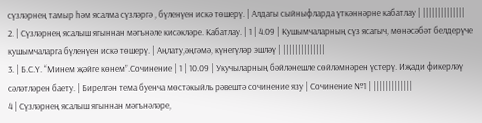сүзләрнең тамыр һәм ясалма сүзләргә , бүленүен искә төшерү. | Алдагы сыйныфларда үткәннәрне кабатлау | ||||||||||||||
2. | Сүзләрнең ясалыш ягыннан мәгънәле кисәкләре. Кабатлау. | 1 | 4.09 | Кушымчаларның сүз ясагыч, мөнәсәбәт белдерүче кушымчаларга бүленүен искә төшерү. | Аңлату,әңгәмә, күнегүләр эшләү | ||||||||||||||
3. | Б.С.Ү. “Минем җәйге көнем”.Сочинение | 1 | 10.09 | Укучыларның бәйләнешле сөйләмнәрен үстерү. Иҗади фикерләү сәләтләрен баету. | Бирелгән тема буенча мөстәкыйль рәвештә сочинение язу | Сочинение №1 | |||||||||||||
4 | Сүзләрнең ясалыш ягыннан мәгънәләре,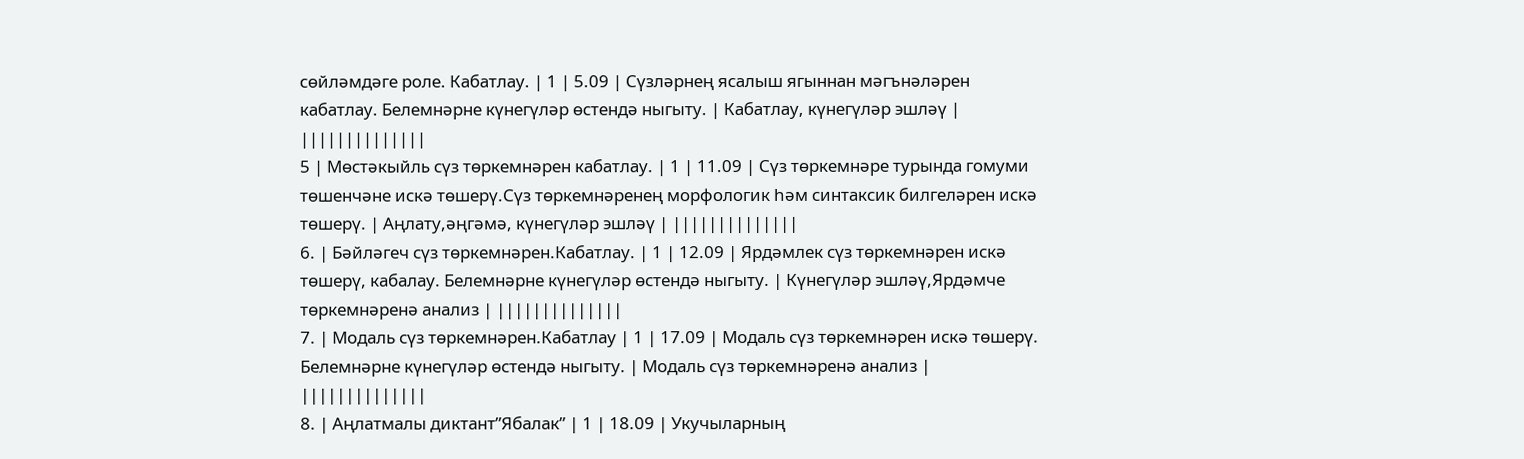сөйләмдәге роле. Кабатлау. | 1 | 5.09 | Сүзләрнең ясалыш ягыннан мәгънәләрен кабатлау. Белемнәрне күнегүләр өстендә ныгыту. | Кабатлау, күнегүләр эшләү | ||||||||||||||
5 | Мөстәкыйль сүз төркемнәрен кабатлау. | 1 | 11.09 | Сүз төркемнәре турында гомуми төшенчәне искә төшерү.Сүз төркемнәренең морфологик һәм синтаксик билгеләрен искә төшерү. | Аңлату,әңгәмә, күнегүләр эшләү | ||||||||||||||
6. | Бәйләгеч сүз төркемнәрен.Кабатлау. | 1 | 12.09 | Ярдәмлек сүз төркемнәрен искә төшерү, кабалау. Белемнәрне күнегүләр өстендә ныгыту. | Күнегүләр эшләү,Ярдәмче төркемнәренә анализ | ||||||||||||||
7. | Модаль сүз төркемнәрен.Кабатлау | 1 | 17.09 | Модаль сүз төркемнәрен искә төшерү. Белемнәрне күнегүләр өстендә ныгыту. | Модаль сүз төркемнәренә анализ | ||||||||||||||
8. | Аңлатмалы диктант”Ябалак” | 1 | 18.09 | Укучыларның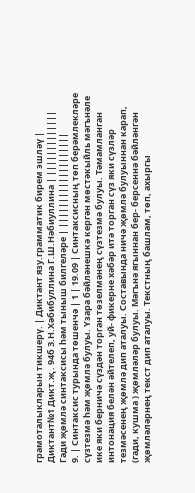грамоталыкларын тикшерү. | Диктант язу.грамматик бирем эшләү | Диктант№1 Дикт.җ . 94б З.Н.Хәбибуллина Г.Ш.Нәбиуллина | |||||||||||||
Гади җөмлә синтаксисы һәм тыныш билгеләре | |||||||||||||||||||
9. | Синтаксис турында төшенчә | 1 | 19.09 | Синтаксисның төп берәмлекләре сүзтезмә һәм җөмлә булуы. Үзара бәйләнешкә кергән мөстәкыйль мәгънәле ике яки берничә сүздән торган төзелмәнең сүзтезмә булуы. Тәмамланган интонация белән әйтелеп, уй- фикерне хәбәр итә торган сүз яки сүзләр тезмәсенең җөмлә дип аталуы. Составында ничә җөмлә булуыннан карап, (гади, кушма ) җөмләләр булуы. Мәгънә ягыннан бер- берсеннә бәйләнгән җөмләләрнең текст дип аталуы. Текстның башлам, төп, ахыргы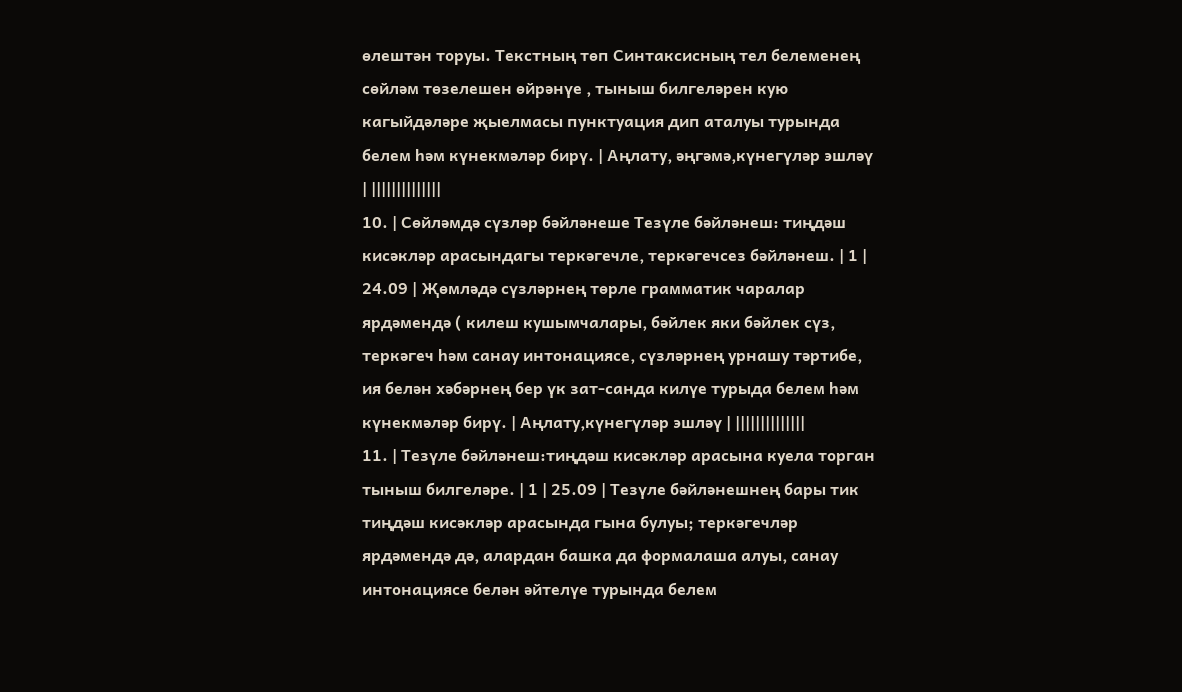өлештән торуы. Текстның төп Синтаксисның тел белеменең сөйләм төзелешен өйрәнүе , тыныш билгеләрен кую кагыйдәләре җыелмасы пунктуация дип аталуы турында белем һәм күнекмәләр бирү. | Аңлату, әңгәмә,күнегүләр эшләү | ||||||||||||||
10. | Сөйләмдә сүзләр бәйләнеше Тезүле бәйләнеш: тиңдәш кисәкләр арасындагы теркәгечле, теркәгечсез бәйләнеш. | 1 | 24.09 | Җөмләдә сүзләрнең төрле грамматик чаралар ярдәмендә ( килеш кушымчалары, бәйлек яки бәйлек сүз, теркәгеч һәм санау интонациясе, сүзләрнең урнашу тәртибе, ия белән хәбәрнең бер үк зат-санда килүе турыда белем һәм күнекмәләр бирү. | Аңлату,күнегүләр эшләү | ||||||||||||||
11. | Тезүле бәйләнеш:тиңдәш кисәкләр арасына куела торган тыныш билгеләре. | 1 | 25.09 | Тезүле бәйләнешнең бары тик тиңдәш кисәкләр арасында гына булуы; теркәгечләр ярдәмендә дә, алардан башка да формалаша алуы, санау интонациясе белән әйтелүе турында белем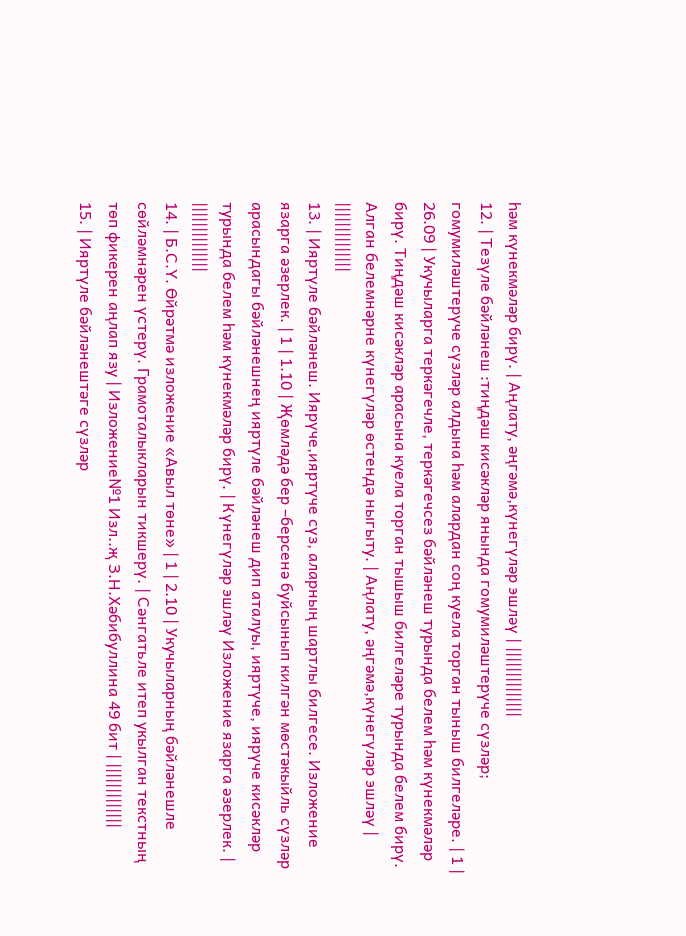һәм күнекмәләр бирү. | Аңлату, әңгәмә,күнегүләр эшләү | ||||||||||||||
12. | Тезүле бәйләнеш :тиңдәш кисәкләр янында гомумиләштерүче сүзләр; гомумиләштерүче сүзләр алдына һәм алардан соң куела торган тыныш билгеләре. | 1 | 26.09 | Укучыларга теркәгечле, теркәгечсез бәйләнеш турында белем һәм күнекмәләр бирү. Тиңдәш кисәкләр арасына куела торган тышыш билгеләре турында белем бирү. Алган белемнәрне күнегүләр өстендә ныгыту. | Аңлату, әңгәмә,күнегүләр эшләү | ||||||||||||||
13. | Ияртүле бәйләнеш. Иярүче,ияртүче сүз, аларның шартлы билгесе. Изложение язарга әзерлек. | 1 | 1.10 | Җөмләдә бер –берсенә буйсынып килгән мөстәкыйль сүзләр арасындагы бәйләнешнең ияртүле бәйләнеш дип аталуы, ияртүче, иярүче кисәкләр турында белем һәм күнекмәләр бирү. | Күнегүләр эшләү Изложение язарга әзерлек. | ||||||||||||||
14. | Б.С.Ү. Өйрәтмә изложение «Авыл төне» | 1 | 2.10 | Укучыларның бәйләнешле сөйләмнәрен үстерү. Грамоталыкларын тикшерү. | Сәнгатьле итеп укылган текстның төп фикерен аңлап язу | Изложение№1 Изл..җ З.Н.Хәбибуллина 49 бит | |||||||||||||
15. | Ияртүле бәйләнештәге сүзләр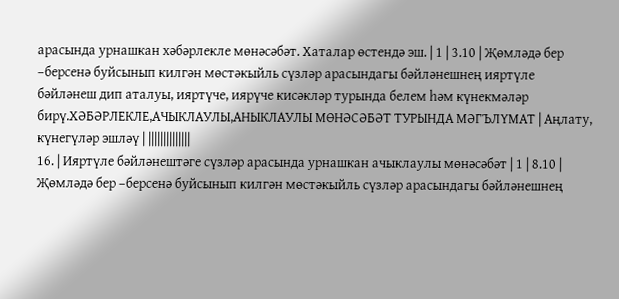арасында урнашкан хәбәрлекле мөнәсәбәт. Хаталар өстендә эш. | 1 | 3.10 | Җөмләдә бер –берсенә буйсынып килгән мөстәкыйль сүзләр арасындагы бәйләнешнең ияртүле бәйләнеш дип аталуы, ияртүче, иярүче кисәкләр турында белем һәм күнекмәләр бирү.ХӘБӘРЛЕКЛЕ,АЧЫКЛАУЛЫ,АНЫКЛАУЛЫ МӨНӘСӘБӘТ ТУРЫНДА МӘГЪЛҮМАТ | Аңлату, күнегүләр эшләү | ||||||||||||||
16. | Ияртүле бәйләнештәге сүзләр арасында урнашкан ачыклаулы мөнәсәбәт | 1 | 8.10 | Җөмләдә бер –берсенә буйсынып килгән мөстәкыйль сүзләр арасындагы бәйләнешнең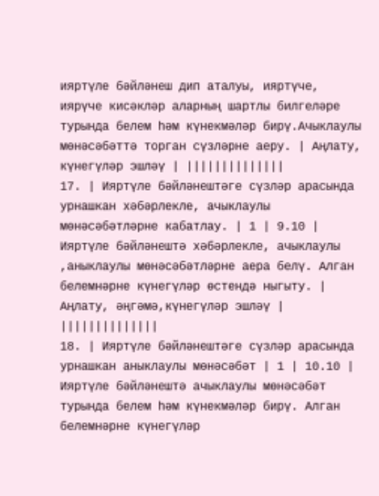ияртүле бәйләнеш дип аталуы, ияртүче, иярүче кисәкләр аларның шартлы билгеләре турында белем һәм күнекмәләр бирү.Ачыклаулы мөнәсәбәттә торган сүзләрне аеру. | Аңлату, күнегүләр эшләү | ||||||||||||||
17. | Ияртүле бәйләнештәге сүзләр арасында урнашкан хәбәрлекле, ачыклаулы мөнәсәбәтләрне кабатлау. | 1 | 9.10 | Ияртүле бәйләнештә хәбәрлекле, ачыклаулы ,аныклаулы мөнәсәбәтләрне аера белү. Алган белемнәрне күнегүләр өстендә ныгыту. | Аңлату, әңгәмә,күнегүләр эшләү | ||||||||||||||
18. | Ияртүле бәйләнештәге сүзләр арасында урнашкан аныклаулы мөнәсәбәт | 1 | 10.10 | Ияртүле бәйләнештә ачыклаулы мөнәсәбәт турында белем һәм күнекмәләр бирү. Алган белемнәрне күнегүләр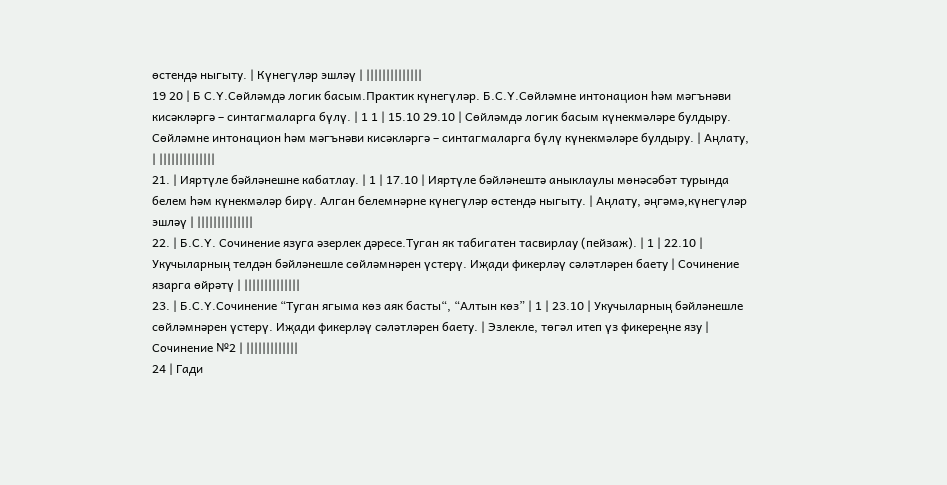өстендә ныгыту. | Күнегүләр эшләү | ||||||||||||||
19 20 | Б С.Ү.Сөйләмдә логик басым.Практик күнегүләр. Б.С.Ү.Сөйләмне интонацион һәм мәгънәви кисәкләргә – синтагмаларга бүлү. | 1 1 | 15.10 29.10 | Сөйләмдә логик басым күнекмәләре булдыру. Сөйләмне интонацион һәм мәгънәви кисәкләргә – синтагмаларга бүлү күнекмәләре булдыру. | Аңлату, | ||||||||||||||
21. | Ияртүле бәйләнешне кабатлау. | 1 | 17.10 | Ияртүле бәйләнештә аныклаулы мөнәсәбәт турында белем һәм күнекмәләр бирү. Алган белемнәрне күнегүләр өстендә ныгыту. | Аңлату, әңгәмә,күнегүләр эшләү | ||||||||||||||
22. | Б.С.Ү. Сочинение язуга әзерлек дәресе.Туган як табигатен тасвирлау (пейзаж). | 1 | 22.10 | Укучыларның телдән бәйләнешле сөйләмнәрен үстерү. Иҗади фикерләү сәләтләрен баету | Сочинение язарга өйрәтү | ||||||||||||||
23. | Б.С.Ү.Сочинение “Туган ягыма көз аяк басты“, “Алтын көз” | 1 | 23.10 | Укучыларның бәйләнешле сөйләмнәрен үстерү. Иҗади фикерләү сәләтләрен баету. | Эзлекле, төгәл итеп үз фикереңне язу | Сочинение №2 | |||||||||||||
24 | Гади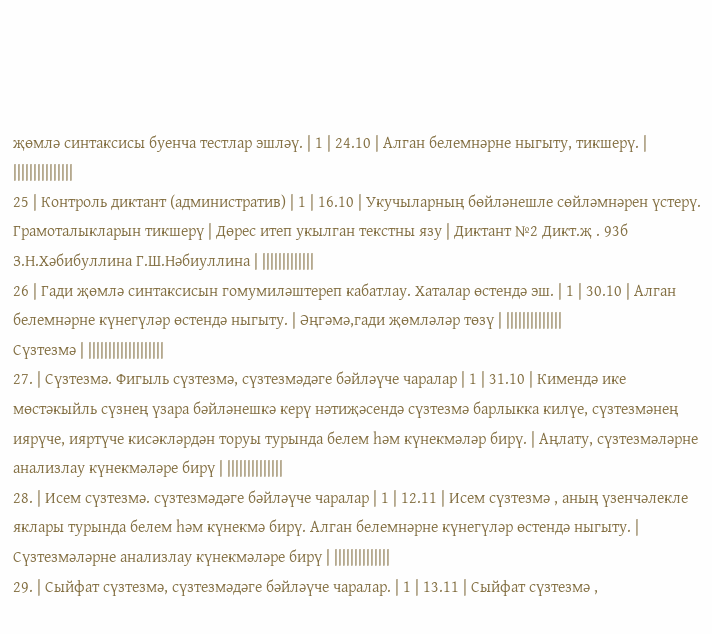җөмлә синтаксисы буенча тестлар эшләү. | 1 | 24.10 | Алган белемнәрне ныгыту, тикшерү. | |||||||||||||||
25 | Контроль диктант (административ) | 1 | 16.10 | Укучыларның бөйләнешле сөйләмнәрен үстерү. Грамоталыкларын тикшерү | Дөрес итеп укылган текстны язу | Диктант №2 Дикт.җ . 93б З.Н.Хәбибуллина Г.Ш.Нәбиуллина | |||||||||||||
26 | Гади җөмлә синтаксисын гомумиләштереп кабатлау. Хаталар өстендә эш. | 1 | 30.10 | Алган белемнәрне күнегүләр өстендә ныгыту. | Әңгәмә,гади җөмләләр төзү | ||||||||||||||
Сүзтезмә | |||||||||||||||||||
27. | Сүзтезмә. Фигыль сүзтезмә, сүзтезмәдәге бәйләүче чаралар | 1 | 31.10 | Кимендә ике мөстәкыйль сүзнең үзара бәйләнешкә керү нәтиҗәсендә сүзтезмә барлыкка килүе, сүзтезмәнең иярүче, ияртүче кисәкләрдән торуы турында белем һәм күнекмәләр бирү. | Аңлату, сүзтезмәләрне анализлау күнекмәләре бирү | ||||||||||||||
28. | Исем сүзтезмә. сүзтезмәдәге бәйләүче чаралар | 1 | 12.11 | Исем сүзтезмә , аның үзенчәлекле яклары турында белем һәм күнекмә бирү. Алган белемнәрне күнегүләр өстендә ныгыту. | Сүзтезмәләрне анализлау күнекмәләре бирү | ||||||||||||||
29. | Сыйфат сүзтезмә, сүзтезмәдәге бәйләүче чаралар. | 1 | 13.11 | Сыйфат сүзтезмә ,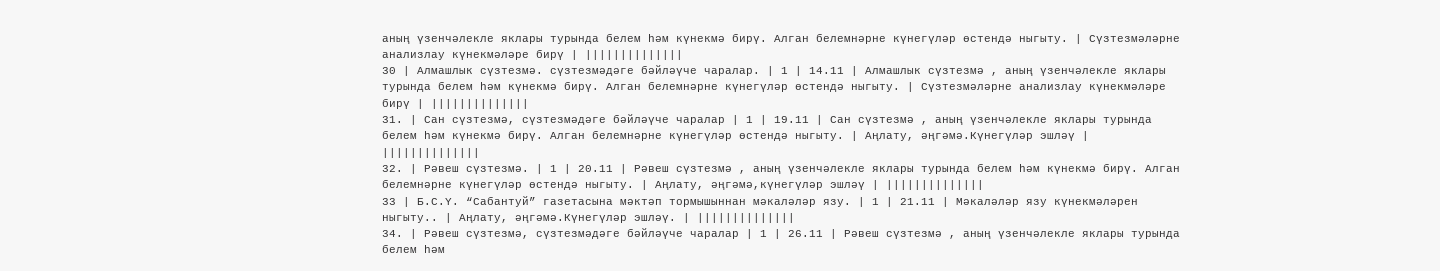аның үзенчәлекле яклары турында белем һәм күнекмә бирү. Алган белемнәрне күнегүләр өстендә ныгыту. | Сүзтезмәләрне анализлау күнекмәләре бирү | ||||||||||||||
30 | Алмашлык сүзтезмә. сүзтезмәдәге бәйләүче чаралар. | 1 | 14.11 | Алмашлык сүзтезмә , аның үзенчәлекле яклары турында белем һәм күнекмә бирү. Алган белемнәрне күнегүләр өстендә ныгыту. | Сүзтезмәләрне анализлау күнекмәләре бирү | ||||||||||||||
31. | Сан сүзтезмә, сүзтезмәдәге бәйләүче чаралар | 1 | 19.11 | Сан сүзтезмә , аның үзенчәлекле яклары турында белем һәм күнекмә бирү. Алган белемнәрне күнегүләр өстендә ныгыту. | Аңлату, әңгәмә.Күнегүләр эшләү | ||||||||||||||
32. | Рәвеш сүзтезмә. | 1 | 20.11 | Рәвеш сүзтезмә , аның үзенчәлекле яклары турында белем һәм күнекмә бирү. Алган белемнәрне күнегүләр өстендә ныгыту. | Аңлату, әңгәмә,күнегүләр эшләү | ||||||||||||||
33 | Б.С.Ү. “Сабантуй” газетасына мәктәп тормышыннан мәкаләләр язу. | 1 | 21.11 | Мәкаләләр язу күнекмәләрен ныгыту.. | Аңлату, әңгәмә.Күнегүләр эшләү. | ||||||||||||||
34. | Рәвеш сүзтезмә, сүзтезмәдәге бәйләүче чаралар | 1 | 26.11 | Рәвеш сүзтезмә , аның үзенчәлекле яклары турында белем һәм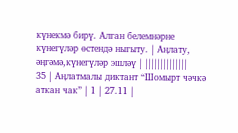күнекмә бирү. Алган белемнәрне күнегүләр өстендә ныгыту. | Аңлату, әңгәмә,күнегүләр эшләү | ||||||||||||||
35 | Аңлатмалы диктант “Шомырт чәчкә аткан чак” | 1 | 27.11 |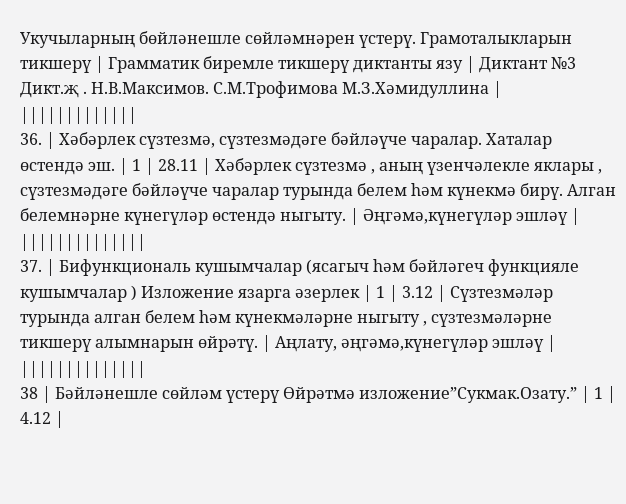Укучыларның бөйләнешле сөйләмнәрен үстерү. Грамоталыкларын тикшерү | Грамматик биремле тикшерү диктанты язу | Диктант №3 Дикт.җ . Н.В.Максимов. С.М.Трофимова М.З.Хәмидуллина | |||||||||||||
36. | Хәбәрлек сүзтезмә, сүзтезмәдәге бәйләүче чаралар. Хаталар өстендә эш. | 1 | 28.11 | Хәбәрлек сүзтезмә , аның үзенчәлекле яклары , сүзтезмәдәге бәйләүче чаралар турында белем һәм күнекмә бирү. Алган белемнәрне күнегүләр өстендә ныгыту. | Әңгәмә,күнегүләр эшләү | ||||||||||||||
37. | Бифункциональ кушымчалар (ясагыч һәм бәйләгеч функцияле кушымчалар ) Изложение язарга әзерлек | 1 | 3.12 | Сүзтезмәләр турында алган белем һәм күнекмәләрне ныгыту , сүзтезмәләрне тикшерү алымнарын өйрәтү. | Аңлату, әңгәмә,күнегүләр эшләү | ||||||||||||||
38 | Бәйләнешле сөйләм үстерү Өйрәтмә изложение”Сукмак.Озату.” | 1 | 4.12 |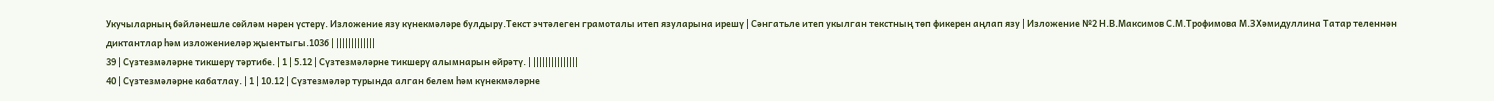Укучыларның бәйләнешле сөйләм нәрен үстерү. Изложение язу күнекмәләре булдыру.Текст эчтәлеген грамоталы итеп язуларына ирешү | Сәнгатьле итеп укылган текстның төп фикерен аңлап язу | Изложение №2 Н.В.Максимов С.М.Трофимова М.ЗХәмидуллина Татар теленнән диктантлар һәм изложениеләр җыентыгы.103б | |||||||||||||
39 | Сүзтезмәләрне тикшерү тәртибе. | 1 | 5.12 | Сүзтезмәләрне тикшерү алымнарын өйрәтү. | |||||||||||||||
40 | Сүзтезмәләрне кабатлау. | 1 | 10.12 | Сүзтезмәләр турында алган белем һәм күнекмәләрне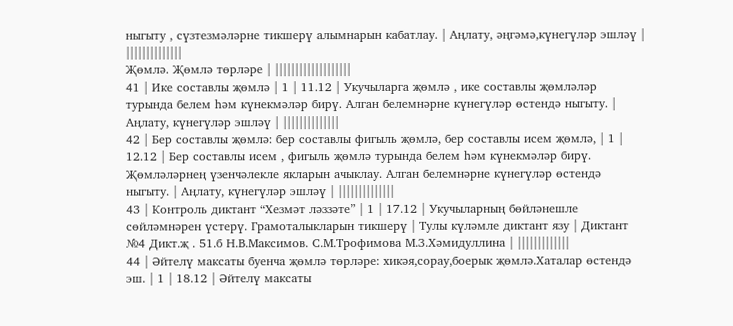ныгыту , сүзтезмәләрне тикшерү алымнарын кабатлау. | Аңлату, әңгәмә,күнегүләр эшләү | ||||||||||||||
Җөмлә. Җөмлә төрләре | |||||||||||||||||||
41 | Ике составлы җөмлә | 1 | 11.12 | Укучыларга җөмлә , ике составлы җөмләләр турында белем һәм күнекмәләр бирү. Алган белемнәрне күнегүләр өстендә ныгыту. | Аңлату, күнегүләр эшләү | ||||||||||||||
42 | Бер составлы җөмлә: бер составлы фигыль җөмлә, бер составлы исем җөмлә, | 1 | 12.12 | Бер составлы исем , фигыль җөмлә турында белем һәм күнекмәләр бирү. Җөмләләрнең үзенчәлекле якларын ачыклау. Алган белемнәрне күнегүләр өстендә ныгыту. | Аңлату, күнегүләр эшләү | ||||||||||||||
43 | Контроль диктант “Хезмәт ләззәте” | 1 | 17.12 | Укучыларның бөйләнешле сөйләмнәрен үстерү. Грамоталыкларын тикшерү | Тулы күләмле диктант язу | Диктант №4 Дикт.җ . 51.б Н.В.Максимов. С.М.Трофимова М.З.Хәмидуллина | |||||||||||||
44 | Әйтелү максаты буенча җөмлә төрләре: хикәя,сорау,боерык җөмлә.Хаталар өстендә эш. | 1 | 18.12 | Әйтелү максаты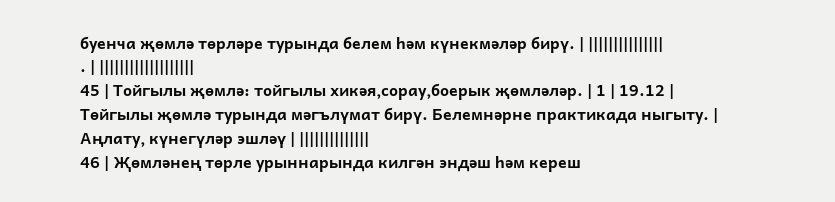буенча җөмлә төрләре турында белем һәм күнекмәләр бирү. | |||||||||||||||
. | |||||||||||||||||||
45 | Тойгылы җөмлә: тойгылы хикәя,сорау,боерык җөмләләр. | 1 | 19.12 | Төйгылы җөмлә турында мәгълүмат бирү. Белемнәрне практикада ныгыту. | Аңлату, күнегүләр эшләү | ||||||||||||||
46 | Җөмләнең төрле урыннарында килгән эндәш һәм кереш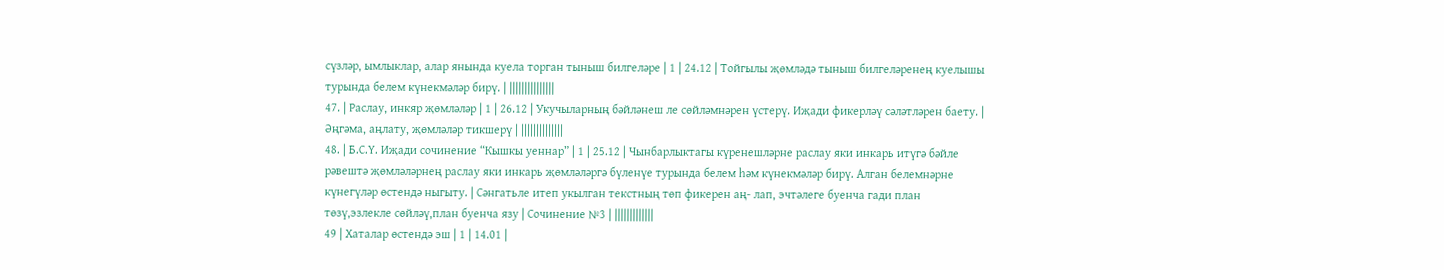сүзләр, ымлыклар, алар янында куела торган тыныш билгеләре | 1 | 24.12 | Тойгылы җөмләдә тыныш билгеләренең куелышы турында белем күнекмәләр бирү. | |||||||||||||||
47. | Раслау, инкяр җөмләләр | 1 | 26.12 | Укучыларның бәйләнеш ле сөйләмнәрен үстерү. Иҗади фикерләү сәләтләрен баету. | Әңгәма, аңлату, җөмләләр тикшерү | ||||||||||||||
48. | Б.С.Ү. Иҗади сочинение “Кышкы уеннар” | 1 | 25.12 | Чынбарлыктагы күренешләрне раслау яки инкарь итүгә бәйле рәвештә җөмләләрнең раслау яки инкарь җөмләләргә бүленүе турында белем һәм күнекмәләр бирү. Алган белемнәрне күнегүләр өстендә ныгыту. | Сәнгатьле итеп укылган текстның төп фикерен аң- лап, эчтәлеге буенча гади план төзү,эзлекле сөйләү,план буенча язу | Сочинение №3 | |||||||||||||
49 | Хаталар өстендә эш | 1 | 14.01 |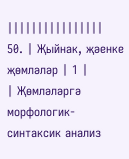||||||||||||||||
50. | Җыйнак, җәенке җөмләләр | 1 |
| Җөмләләргә морфологик- синтаксик анализ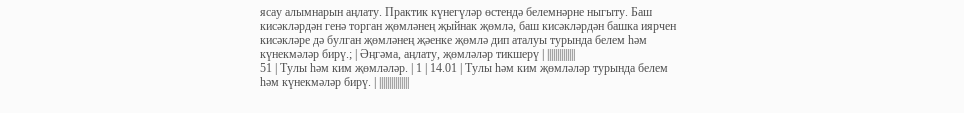ясау алымнарын аңлату. Практик күнегүләр өстендә белемнәрне ныгыту. Баш кисәкләрдән генә торган җөмләнең җыйнак җөмлә, баш кисәкләрдән башка иярчен кисәкләре дә булган җөмләнең җәенке җөмлә дип аталуы турында белем һәм күнекмәләр бирү.; | Әңгәма, аңлату, җөмләләр тикшерү | ||||||||||||||
51 | Тулы һәм ким җөмләләр. | 1 | 14.01 | Тулы һәм ким җөмләләр турында белем һәм күнекмәләр бирү. | |||||||||||||||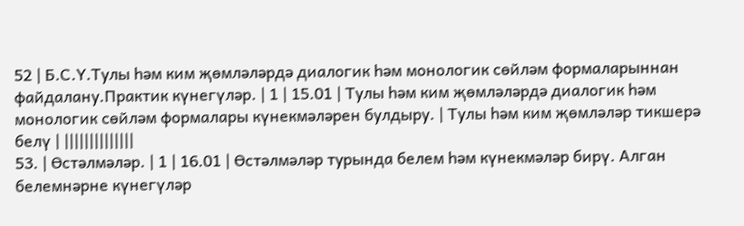52 | Б.С.Ү.Тулы һәм ким җөмләләрдә диалогик һәм монологик сөйләм формаларыннан файдалану.Практик күнегүләр. | 1 | 15.01 | Тулы һәм ким җөмләләрдә диалогик һәм монологик сөйләм формалары күнекмәләрен булдыру. | Тулы һәм ким җөмләләр тикшерә белү | ||||||||||||||
53. | Өстәлмәләр. | 1 | 16.01 | Өстәлмәләр турында белем һәм күнекмәләр бирү. Алган белемнәрне күнегүләр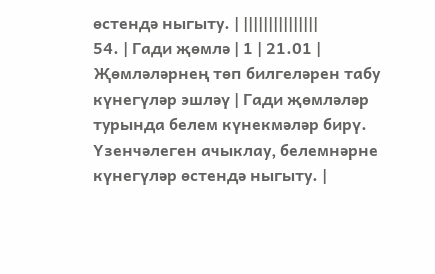өстендә ныгыту. | |||||||||||||||
54. | Гади җөмлә | 1 | 21.01 | Җөмләләрнең төп билгеләрен табу күнегүләр эшләү | Гади җөмләләр турында белем күнекмәләр бирү. Үзенчәлеген ачыклау, белемнәрне күнегүләр өстендә ныгыту. |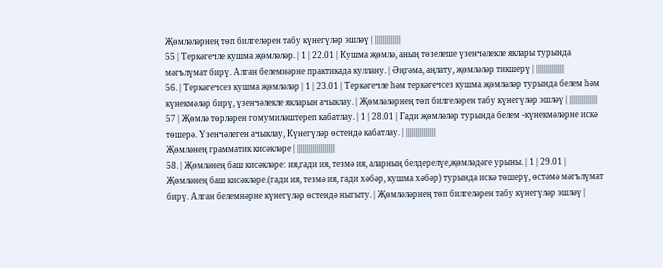Җөмләләрнең төп билгеләрен табу күнегүләр эшләү | |||||||||||||
55 | Теркәгечле кушма җөмләләр. | 1 | 22.01 | Кушма җөмлә, аның төзелеше үзенчәлекле яклары турында мәгълүмат бирү. Алган белемнәрне практикада куллану. | Әңгәма, аңлату, җөмләләр тикшерү | ||||||||||||||
56. | Теркәгечсез кушма җөмләләр | 1 | 23.01 | Теркәгечле һәм теркәгечсез кушма җөмләләр турында белем һәм күнекмәләр бирү, үзенчәлекле якларын ачыклау. | Җөмләләрнең төп билгеләрен табу күнегүләр эшләү | ||||||||||||||
57 | Җөмлә төрләрен гомумиләштереп кабатлау. | 1 | 28.01 | Гади җөмләләр турында белем -күнекмәләрне искә төшерә. Үзенчәлеген ачыклау, Күнегүләр өстендә кабатлау. | |||||||||||||||
Җөмләнең грамматик кисәкләре | |||||||||||||||||||
58. | Җөмләнең баш кисәкләре: ия,гади ия, тезмә ия, аларның белдерелүе,җөмләдәге урыны. | 1 | 29.01 | Җөмләнең баш кисәкләре.(гади ия, тезмә ия, гади хәбәр, кушма хәбәр) турында искә төшерү, өстәмә мәгълүмат бирү. Алган белемнәрне күнегүләр өстендә ныгыту. | Җөмләләрнең төп билгеләрен табу күнегүләр эшләү |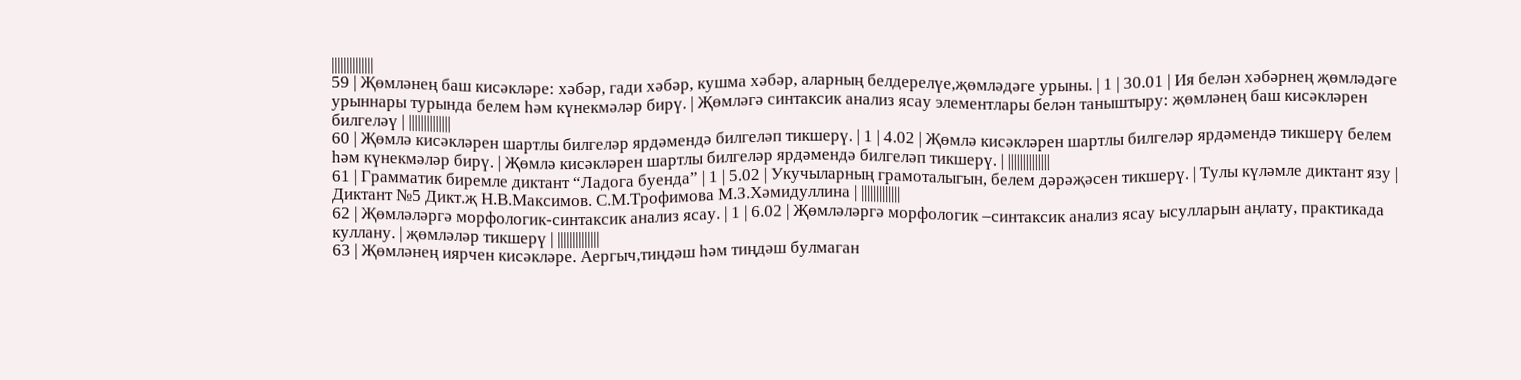||||||||||||||
59 | Җөмләнең баш кисәкләре: хәбәр, гади хәбәр, кушма хәбәр, аларның белдерелүе,җөмләдәге урыны. | 1 | 30.01 | Ия белән хәбәрнең җөмләдәге урыннары турында белем һәм күнекмәләр бирү. | Җөмләгә синтаксик анализ ясау элементлары белән таныштыру: җөмләнең баш кисәкләрен билгеләү | ||||||||||||||
60 | Җөмлә кисәкләрен шартлы билгеләр ярдәмендә билгеләп тикшерү. | 1 | 4.02 | Җөмлә кисәкләрен шартлы билгеләр ярдәмендә тикшерү белем һәм күнекмәләр бирү. | Җөмлә кисәкләрен шартлы билгеләр ярдәмендә билгеләп тикшерү. | ||||||||||||||
61 | Грамматик биремле диктант “Ладога буенда” | 1 | 5.02 | Укучыларның грамоталыгын, белем дәрәҗәсен тикшерү. | Тулы күләмле диктант язу | Диктант №5 Дикт.җ Н.В.Максимов. С.М.Трофимова М.З.Хәмидуллина | |||||||||||||
62 | Җөмләләргә морфологик-синтаксик анализ ясау. | 1 | 6.02 | Җөмләләргә морфологик –синтаксик анализ ясау ысулларын аңлату, практикада куллану. | җөмләләр тикшерү | ||||||||||||||
63 | Җөмләнең иярчен кисәкләре. Аергыч,тиңдәш һәм тиңдәш булмаган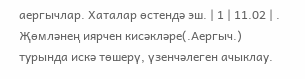аергычлар. Хаталар өстендә эш. | 1 | 11.02 | . Җөмләнең иярчен кисәкләре(.Аергыч.) турында искә төшерү, үзенчәлеген ачыклау.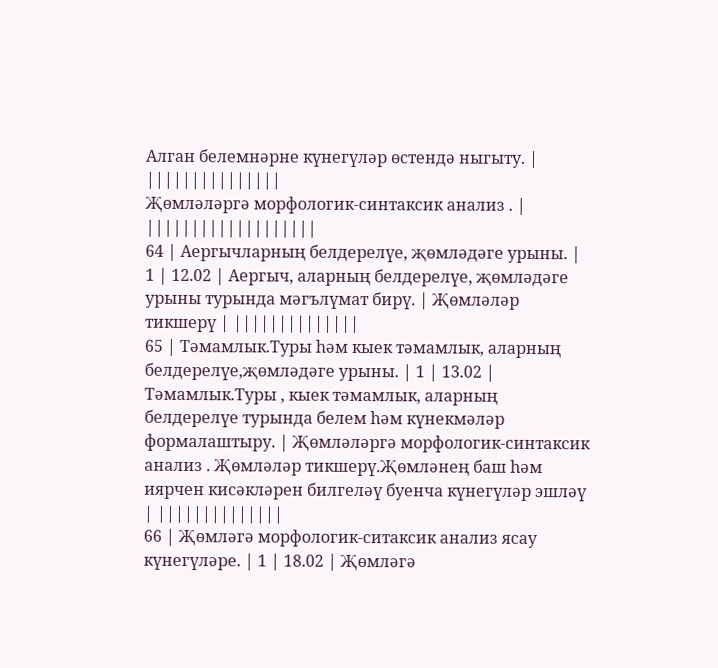Алган белемнәрне күнегүләр өстендә ныгыту. | |||||||||||||||
Җөмләләргә морфологик-синтаксик анализ . | |||||||||||||||||||
64 | Аергычларның белдерелүе, җөмләдәге урыны. | 1 | 12.02 | Аергыч, аларның белдерелүе, җөмләдәге урыны турында мәгълүмат бирү. | Җөмләләр тикшерү | ||||||||||||||
65 | Тәмамлык.Туры һәм кыек тәмамлык, аларның белдерелүе,җөмләдәге урыны. | 1 | 13.02 | Тәмамлык.Туры , кыек тәмамлык, аларның белдерелүе турында белем һәм күнекмәләр формалаштыру. | Җөмләләргә морфологик-синтаксик анализ . Җөмләләр тикшерү.Җөмләнең баш һәм иярчен кисәкләрен билгеләү буенча күнегүләр эшләү | ||||||||||||||
66 | Җөмләгә морфологик-ситаксик анализ ясау күнегүләре. | 1 | 18.02 | Җөмләгә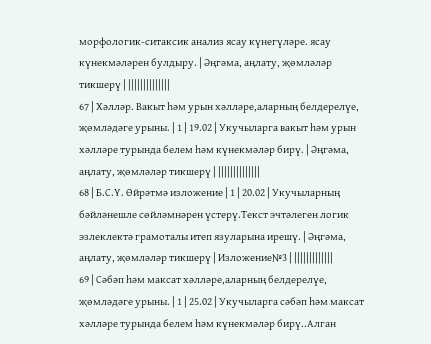морфологик-ситаксик анализ ясау күнегүләре. ясау күнекмәләрен булдыру. | Әңгәма, аңлату, җөмләләр тикшерү | ||||||||||||||
67 | Хәлләр. Вакыт һәм урын хәлләре,аларның белдерелүе, җөмләдәге урыны. | 1 | 19.02 | Укучыларга вакыт һәм урын хәлләре турында белем һәм күнекмәләр бирү. | Әңгәма, аңлату, җөмләләр тикшерү | ||||||||||||||
68 | Б.С.Ү. Өйрәтмә изложение | 1 | 20.02 | Укучыларның бәйләнешле сөйләмнәрен үстерү.Текст эчтәлеген логик эзлеклектә грамоталы итеп язуларына ирешү. | Әңгәма, аңлату, җөмләләр тикшерү | Изложение№3 | |||||||||||||
69 | Сәбәп һәм максат хәлләре,аларның белдерелүе, җөмләдәге урыны. | 1 | 25.02 | Укучыларга сәбәп һәм максат хәлләре турында белем һәм күнекмәләр бирү..Алган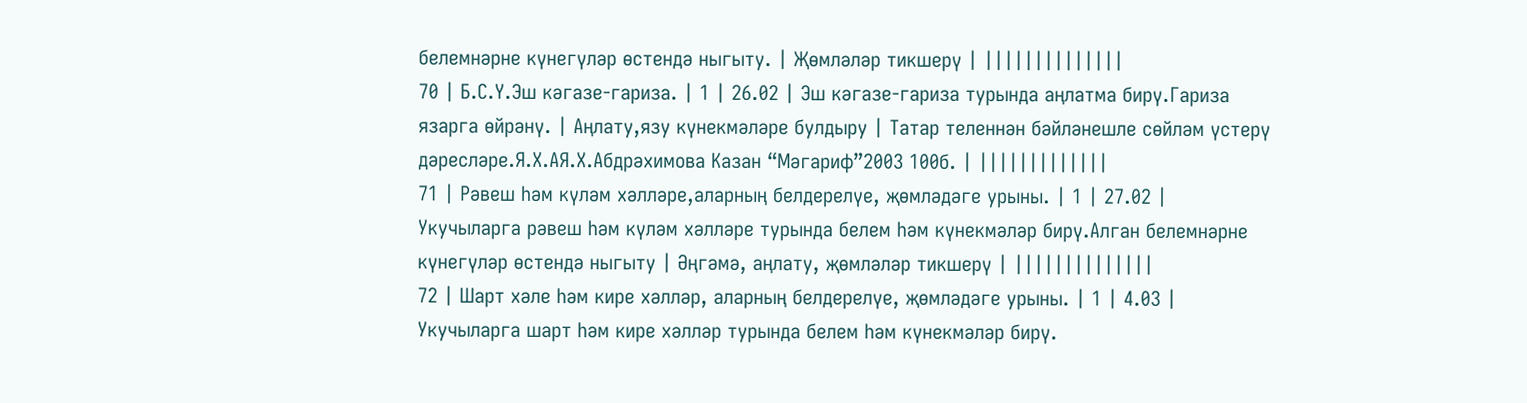белемнәрне күнегүләр өстендә ныгыту. | Җөмләләр тикшерү | ||||||||||||||
70 | Б.С.Ү.Эш кәгазе-гариза. | 1 | 26.02 | Эш кәгазе-гариза турында аңлатма бирү.Гариза язарга өйрәнү. | Аңлату,язу күнекмәләре булдыру | Татар теленнән бәйләнешле сөйләм үстерү дәресләре.Я.Х.АЯ.Х.Абдрәхимова Казан “Мәгариф”2003 100б. | |||||||||||||
71 | Рәвеш һәм күләм хәлләре,аларның белдерелүе, җөмләдәге урыны. | 1 | 27.02 | Укучыларга рәвеш һәм күләм хәлләре турында белем һәм күнекмәләр бирү.Алган белемнәрне күнегүләр өстендә ныгыту | Әңгәмә, аңлату, җөмләләр тикшерү | ||||||||||||||
72 | Шарт хәле һәм кире хәлләр, аларның белдерелүе, җөмләдәге урыны. | 1 | 4.03 | Укучыларга шарт һәм кире хәлләр турында белем һәм күнекмәләр бирү.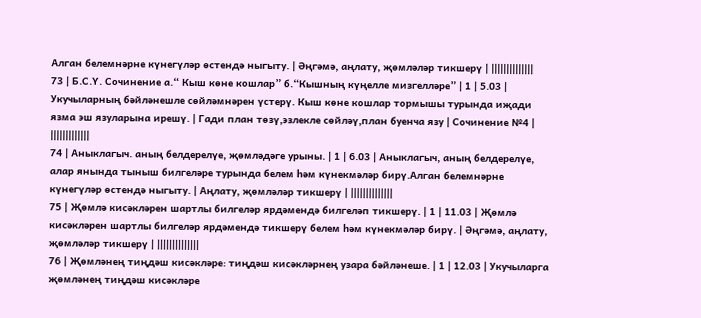Алган белемнәрне күнегүләр өстендә ныгыту. | Әңгәмә, аңлату, җөмләләр тикшерү | ||||||||||||||
73 | Б.С.Ү. Сочинение а.“ Кыш көне кошлар” б.“Кышның күңелле мизгелләре” | 1 | 5.03 | Укучыларның бәйләнешле сөйләмнәрен үстерү. Кыш көне кошлар тормышы турында иҗади язма эш язуларына ирешү. | Гади план төзү,эзлекле сөйләү,план буенча язу | Сочинение №4 | |||||||||||||
74 | Аныклагыч. аның белдерелүе, җөмләдәге урыны. | 1 | 6.03 | Аныклагыч, аның белдерелүе, алар янында тыныш билгеләре турында белем һәм күнекмәләр бирү.Алган белемнәрне күнегүләр өстендә ныгыту. | Аңлату, җөмләләр тикшерү | ||||||||||||||
75 | Җөмлә кисәкләрен шартлы билгеләр ярдәмендә билгеләп тикшерү. | 1 | 11.03 | Җөмлә кисәкләрен шартлы билгеләр ярдәмендә тикшерү белем һәм күнекмәләр бирү. | Әңгәмә, аңлату, җөмләләр тикшерү | ||||||||||||||
76 | Җөмләнең тиңдәш кисәкләре: тиңдәш кисәкләрнең узара бәйләнеше. | 1 | 12.03 | Укучыларга җөмләнең тиңдәш кисәкләре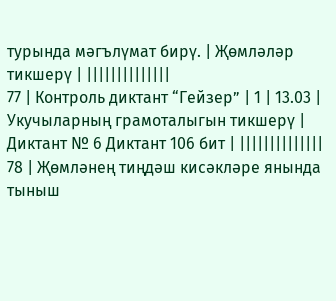турында мәгълүмат бирү. | Җөмләләр тикшерү | ||||||||||||||
77 | Контроль диктант “Гейзер” | 1 | 13.03 | Укучыларның грамоталыгын тикшерү | Диктант № 6 Диктант 106 бит | ||||||||||||||
78 | Җөмләнең тиңдәш кисәкләре янында тыныш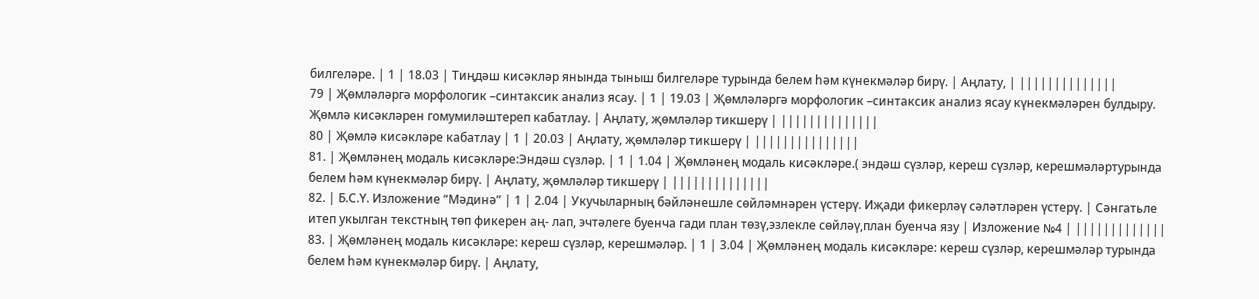билгеләре. | 1 | 18.03 | Тиңдәш кисәкләр янында тыныш билгеләре турында белем һәм күнекмәләр бирү. | Аңлату, | ||||||||||||||
79 | Җөмләләргә морфологик –синтаксик анализ ясау. | 1 | 19.03 | Җөмләләргә морфологик –синтаксик анализ ясау күнекмәләрен булдыру. Җөмлә кисәкләрен гомумиләштереп кабатлау. | Аңлату, җөмләләр тикшерү | ||||||||||||||
80 | Җөмлә кисәкләре кабатлау | 1 | 20.03 | Аңлату, җөмләләр тикшерү | |||||||||||||||
81. | Җөмләнең модаль кисәкләре:Эндәш сүзләр. | 1 | 1.04 | Җөмләнең модаль кисәкләре.( эндәш сүзләр, кереш сүзләр, керешмәләртурында белем һәм күнекмәләр бирү. | Аңлату, җөмләләр тикшерү | ||||||||||||||
82. | Б.С.Ү. Изложение “Мәдинә” | 1 | 2.04 | Укучыларның бәйләнешле сөйләмнәрен үстерү. Иҗади фикерләү сәләтләрен үстерү. | Сәнгатьле итеп укылган текстның төп фикерен аң- лап, эчтәлеге буенча гади план төзү,эзлекле сөйләү,план буенча язу | Изложение №4 | |||||||||||||
83. | Җөмләнең модаль кисәкләре: кереш сүзләр, керешмәләр. | 1 | 3.04 | Җөмләнең модаль кисәкләре: кереш сүзләр, керешмәләр турында белем һәм күнекмәләр бирү. | Аңлату,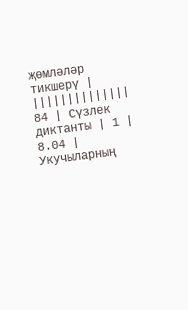җөмләләр тикшерү | ||||||||||||||
84 | Сүзлек диктанты | 1 | 8.04 | Укучыларның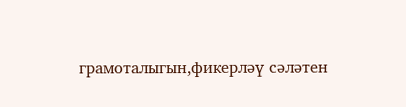грамоталыгын,фикерләү сәләтен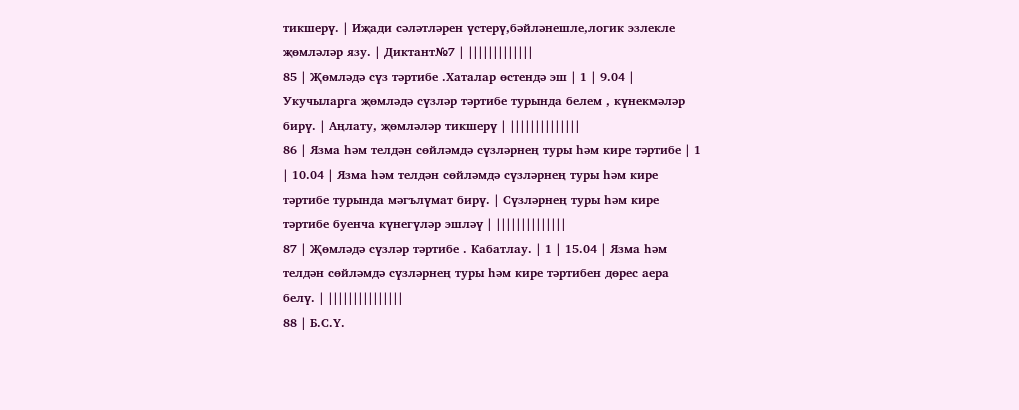тикшерү. | Иҗади сәләтләрен үстерү,бәйләнешле,логик эзлекле җөмләләр язу. | Диктант№7 | |||||||||||||
85 | Җөмләдә сүз тәртибе .Хаталар өстендә эш | 1 | 9.04 | Укучыларга җөмләдә сүзләр тәртибе турында белем , күнекмәләр бирү. | Аңлату, җөмләләр тикшерү | ||||||||||||||
86 | Язма һәм телдән сөйләмдә сүзләрнең туры һәм кире тәртибе | 1 | 10.04 | Язма һәм телдән сөйләмдә сүзләрнең туры һәм кире тәртибе турында мәгълүмат бирү. | Сүзләрнең туры һәм кире тәртибе буенча күнегүләр эшләү | ||||||||||||||
87 | Җөмләдә сүзләр тәртибе . Кабатлау. | 1 | 15.04 | Язма һәм телдән сөйләмдә сүзләрнең туры һәм кире тәртибен дөрес аера белү. | |||||||||||||||
88 | Б.С.Ү.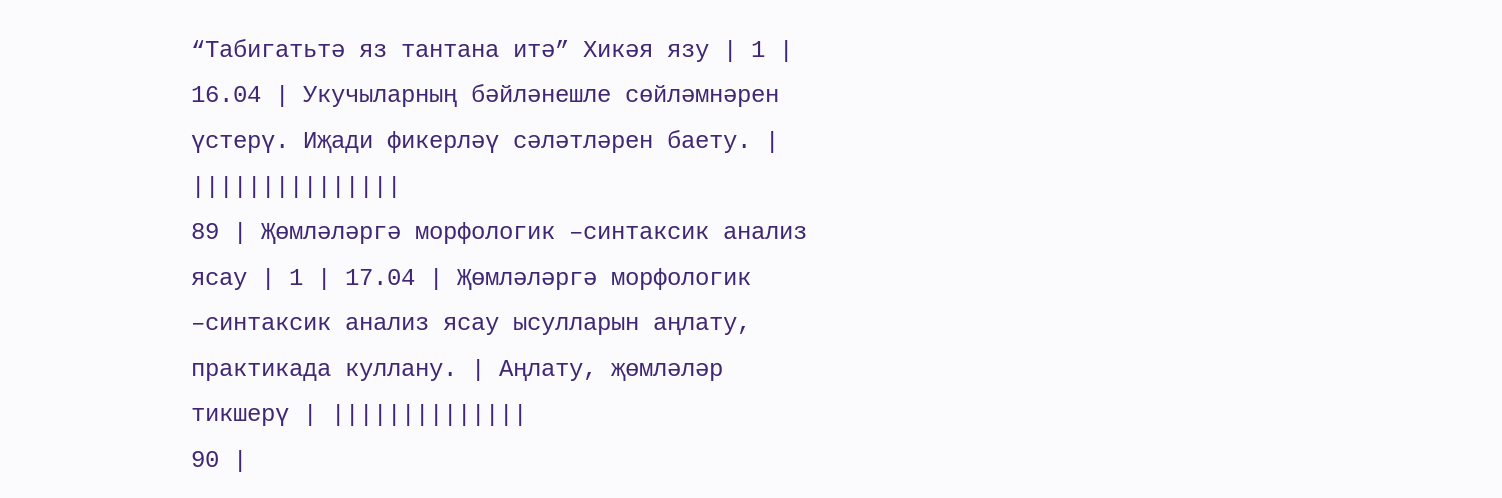“Табигатьтә яз тантана итә” Хикәя язу | 1 | 16.04 | Укучыларның бәйләнешле сөйләмнәрен үстерү. Иҗади фикерләү сәләтләрен баету. | |||||||||||||||
89 | Җөмләләргә морфологик –синтаксик анализ ясау | 1 | 17.04 | Җөмләләргә морфологик –синтаксик анализ ясау ысулларын аңлату, практикада куллану. | Аңлату, җөмләләр тикшерү | ||||||||||||||
90 |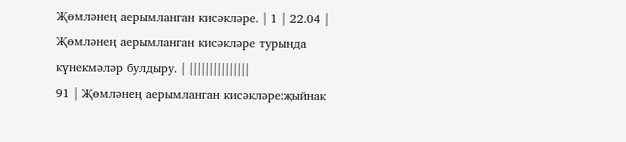Җөмләнең аерымланган кисәкләре. | 1 | 22.04 | Җөмләнең аерымланган кисәкләре турында күнекмәләр булдыру. | |||||||||||||||
91 | Җөмләнең аерымланган кисәкләре:җыйнак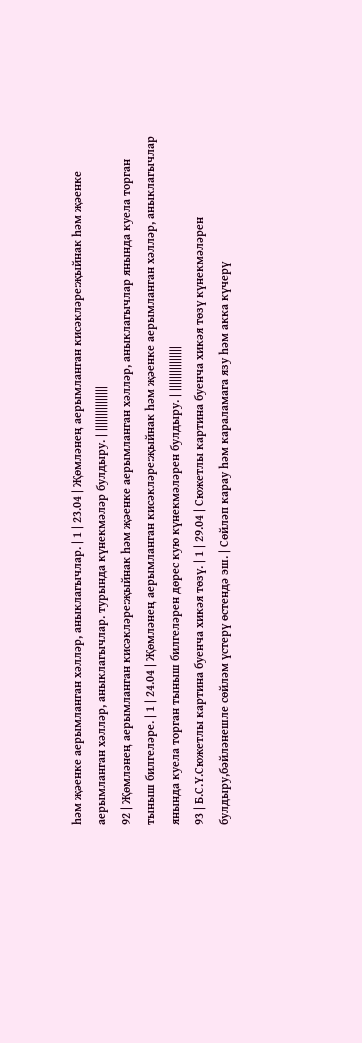һәм җәенке аерымланган хәлләр, аныклагычлар. | 1 | 23.04 | Җөмләнең аерымланган кисәкләре:җыйнак һәм җәенке аерымланган хәлләр, аныклагычлар. турында күнекмәләр булдыру. | |||||||||||||||
92 | Җөмләнең аерымланган кисәкләре:җыйнак һәм җәенке аерымланган хәлләр, аныклагычлар янында куела торган тыныш билгеләре. | 1 | 24.04 | Җөмләнең аерымланган кисәкләре:җыйнак һәм җәенке аерымланган хәлләр, аныклагычлар янында куела торган тыныш билгеләрен дөрес кую күнекмәләрен булдыру. | |||||||||||||||
93 | Б.С.Ү.Сюжетлы картина буенча хикәя төзү. | 1 | 29.04 | Сюжетлы картина буенча хикәя төзү күнекмәләрен булдыру,бәйләнешле сөйләм үстерү өстендә эш. | Сөйләп карау һәм караламага язу һәм акка күчерү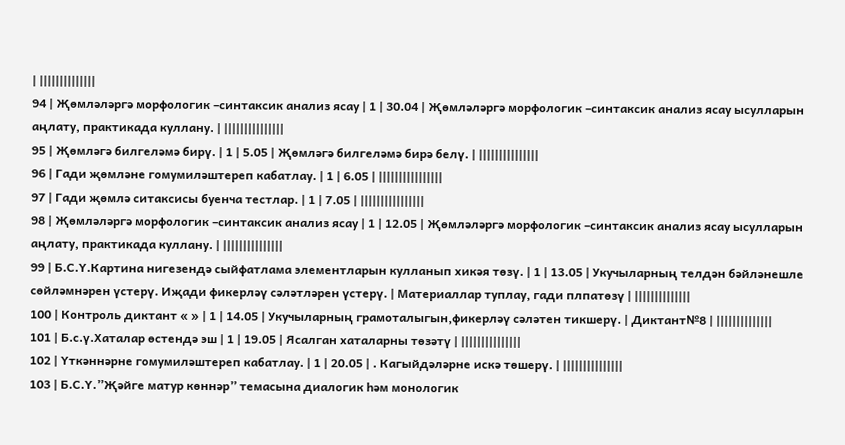| ||||||||||||||
94 | Җөмләләргә морфологик –синтаксик анализ ясау | 1 | 30.04 | Җөмләләргә морфологик –синтаксик анализ ясау ысулларын аңлату, практикада куллану. | |||||||||||||||
95 | Җөмләгә билгеләмә бирү. | 1 | 5.05 | Җөмләгә билгеләмә бирә белү. | |||||||||||||||
96 | Гади җөмләне гомумиләштереп кабатлау. | 1 | 6.05 | ||||||||||||||||
97 | Гади җөмлә ситаксисы буенча тестлар. | 1 | 7.05 | ||||||||||||||||
98 | Җөмләләргә морфологик –синтаксик анализ ясау | 1 | 12.05 | Җөмләләргә морфологик –синтаксик анализ ясау ысулларын аңлату, практикада куллану. | |||||||||||||||
99 | Б.С.Ү.Картина нигезендә сыйфатлама элементларын кулланып хикәя төзү. | 1 | 13.05 | Укучыларның телдән бәйләнешле сөйләмнәрен үстерү. Иҗади фикерләү сәләтләрен үстерү. | Материаллар туплау, гади плпатөзү | ||||||||||||||
100 | Контроль диктант « » | 1 | 14.05 | Укучыларның грамоталыгын,фикерләү сәләтен тикшерү. | Диктант№8 | ||||||||||||||
101 | Б.с.ү.Хаталар өстендә эш | 1 | 19.05 | Ясалган хаталарны төзәтү | |||||||||||||||
102 | Үткәннәрне гомумиләштереп кабатлау. | 1 | 20.05 | . Кагыйдәләрне искә төшерү. | |||||||||||||||
103 | Б.С.Ү.”Җәйге матур көннәр” темасына диалогик һәм монологик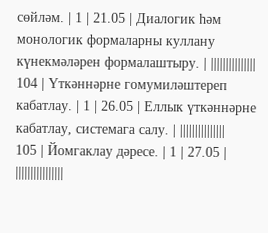сөйләм. | 1 | 21.05 | Диалогик һәм монологик формаларны куллану күнекмәләрен формалаштыру. | |||||||||||||||
104 | Үткәннәрне гомумиләштереп кабатлау. | 1 | 26.05 | Еллык үткәннәрне кабатлау, системага салу. | |||||||||||||||
105 | Йомгаклау дәресе. | 1 | 27.05 | ||||||||||||||||